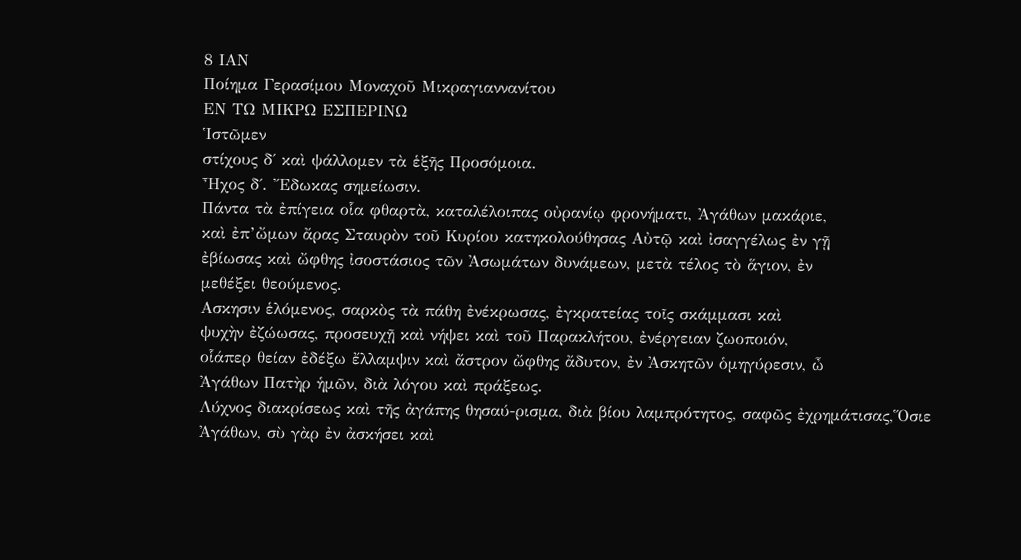8 ΙΑΝ
Ποίημα Γερασίμου Μοναχοῦ Μικραγιαννανίτου
ΕΝ ΤΩ ΜΙΚΡΩ ΕΣΠΕΡΙΝΩ
Ἱστῶμεν
στίχους δ΄ καὶ ψάλλομεν τὰ ἑξῆς Προσόμοια.
Ἦχος δ΄. Ἔδωκας σημείωσιν.
Πάντα τὰ ἐπίγεια οἷα φθαρτὰ, καταλέλοιπας οὐρανίῳ φρονήματι, Ἀγάθων μακάριε,
καὶ ἐπ’ὤμων ἄρας Σταυρὸν τοῦ Κυρίου κατηκολούθησας Αὐτῷ καὶ ἰσαγγέλως ἐν γῇ
ἐβίωσας καὶ ὤφθης ἰσοστάσιος τῶν Ἀσωμάτων δυνάμεων, μετὰ τέλος τὸ ἅγιον, ἐν
μεθέξει θεούμενος.
Ασκησιν ἑλόμενος, σαρκὸς τὰ πάθη ἐνέκρωσας, ἐγκρατείας τοῖς σκάμμασι καὶ
ψυχὴν ἐζώωσας, προσευχῇ καὶ νήψει καὶ τοῦ Παρακλήτου, ἐνέργειαν ζωοποιόν,
οἷάπερ θείαν ἐδέξω ἔλλαμψιν καὶ ἄστρον ὤφθης ἄδυτον, ἐν Ἀσκητῶν ὁμηγύρεσιν, ὦ
Ἀγάθων Πατὴρ ἡμῶν, διὰ λόγου καὶ πράξεως.
Λύχνος διακρίσεως καὶ τῆς ἀγάπης θησαύ-ρισμα, διὰ βίου λαμπρότητος, σαφῶς ἐχρημάτισας,Ὅσιε
Ἀγάθων, σὺ γὰρ ἐν ἀσκήσει καὶ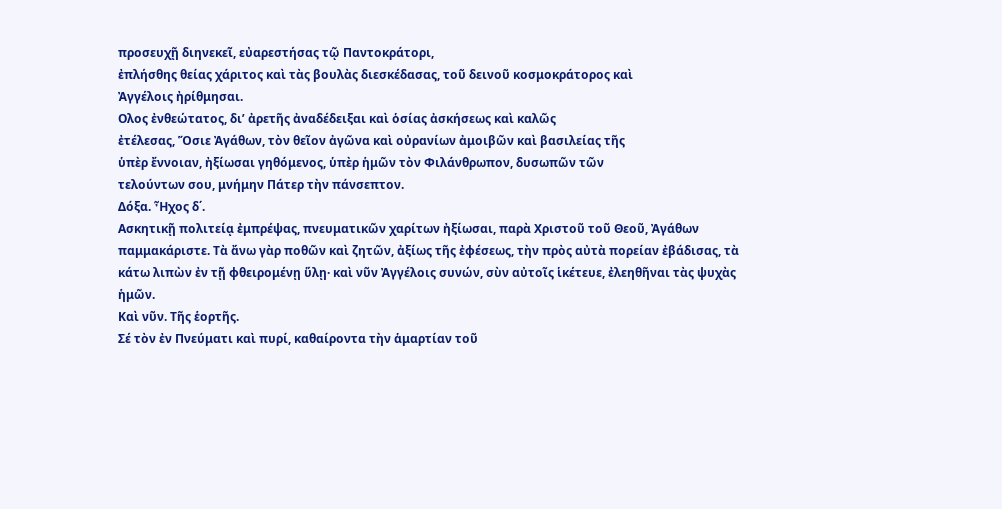προσευχῇ διηνεκεῖ, εὐαρεστήσας τῷ Παντοκράτορι,
ἐπλήσθης θείας χάριτος καὶ τὰς βουλὰς διεσκέδασας, τοῦ δεινοῦ κοσμοκράτορος καὶ
Ἀγγέλοις ἠρίθμησαι.
Ολος ἐνθεώτατος, δι’ ἀρετῆς ἀναδέδειξαι καὶ ὁσίας ἀσκήσεως καὶ καλῶς
ἐτέλεσας, Ὅσιε Ἀγάθων, τὸν θεῖον ἀγῶνα καὶ οὐρανίων ἀμοιβῶν καὶ βασιλείας τῆς
ὑπὲρ ἔννοιαν, ἠξίωσαι γηθόμενος, ὑπὲρ ἡμῶν τὸν Φιλάνθρωπον, δυσωπῶν τῶν
τελούντων σου, μνήμην Πάτερ τὴν πάνσεπτον.
Δόξα. Ἦχος δ΄.
Ασκητικῇ πολιτείᾳ ἐμπρέψας, πνευματικῶν χαρίτων ἠξίωσαι, παρὰ Χριστοῦ τοῦ Θεοῦ, Ἀγάθων παμμακάριστε. Τὰ ἄνω γὰρ ποθῶν καὶ ζητῶν, ἀξίως τῆς ἐφέσεως, τὴν πρὸς αὐτὰ πορείαν ἐβάδισας, τὰ κάτω λιπὼν ἐν τῇ φθειρομένῃ ὕλῃ· καὶ νῦν Ἀγγέλοις συνών, σὺν αὐτοῖς ἱκέτευε, ἐλεηθῆναι τὰς ψυχὰς ἡμῶν.
Καὶ νῦν. Τῆς ἑορτῆς.
Σέ τὸν ἐν Πνεύματι καὶ πυρί, καθαίροντα τὴν ἁμαρτίαν τοῦ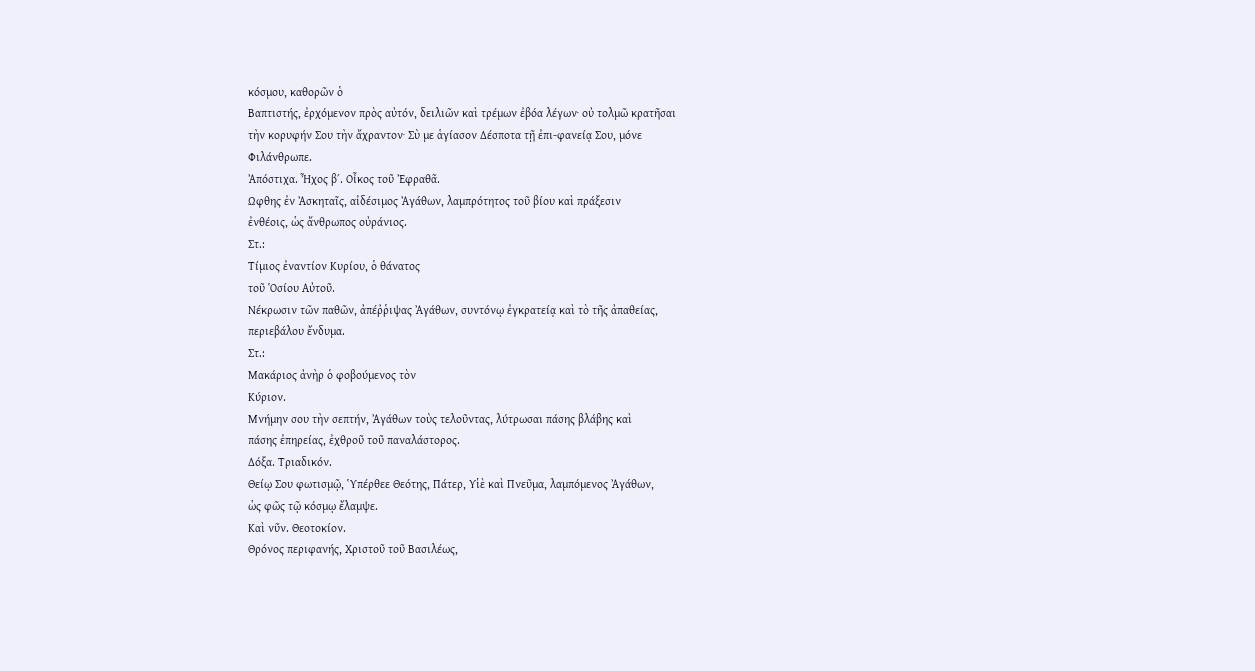κόσμου, καθορῶν ὁ
Βαπτιστής, ἐρχόμενον πρὸς αὐτόν, δειλιῶν καὶ τρέμων ἐβόα λέγων· οὐ τολμῶ κρατῆσαι
τὴν κορυφήν Σου τὴν ἄχραντον· Σὺ με ἁγίασον Δέσποτα τῇ ἐπι-φανείᾳ Σου, μόνε
Φιλάνθρωπε.
Ἀπόστιχα. Ἦχος β΄. Οἶκος τοῦ Ἐφραθᾶ.
Ωφθης ἐν Ἀσκηταῖς, αἰδέσιμος Ἀγάθων, λαμπρότητος τοῦ βίου καὶ πράξεσιν
ἐνθέοις, ὡς ἄνθρωπος οὐράνιος.
Στ.:
Τίμιος ἐναντίον Κυρίου, ὁ θάνατος
τοῦ Ὁσίου Αὐτοῦ.
Νέκρωσιν τῶν παθῶν, ἀπέῤῥιψας Ἀγάθων, συντόνῳ ἐγκρατείᾳ καὶ τὸ τῆς ἀπαθείας,
περιεβάλου ἔνδυμα.
Στ.:
Μακάριος ἀνὴρ ὁ φοβούμενος τὸν
Κύριον.
Μνήμην σου τὴν σεπτήν, Ἀγάθων τοὺς τελοῦντας, λύτρωσαι πάσης βλάβης καὶ
πάσης ἐπηρείας, ἐχθροῦ τοῦ παναλάστορος.
Δόξα. Τριαδικόν.
Θείῳ Σου φωτισμῷ, Ὑπέρθεε Θεότης, Πάτερ, Υἱὲ καὶ Πνεῦμα, λαμπόμενος Ἀγάθων,
ὡς φῶς τῷ κόσμῳ ἔλαμψε.
Καὶ νῦν. Θεοτοκίον.
Θρόνος περιφανής, Χριστοῦ τοῦ Βασιλέως,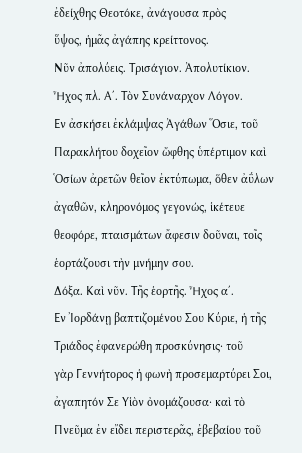ἐδείχθης Θεοτόκε, ἀνάγουσα πρὸς
ὕψος, ἡμᾶς ἀγάπης κρείττονος.
Νῦν ἀπολύεις. Τρισάγιον. Ἀπολυτίκιον.
Ἦχος πλ. Α΄. Τὸν Συνάναρχον Λόγον.
Εν ἀσκήσει ἐκλάμψας Ἀγάθων Ὅσιε, τοῦ Παρακλήτου δοχεῖον ὤφθης ὑπέρτιμον καὶ
Ὁσίων ἀρετῶν θεῖον ἐκτύπωμα, ὅθεν ἀΰλων ἀγαθῶν, κληρονόμος γεγονώς, ἱκέτευε
θεοφόρε, πταισμάτων ἄφεσιν δοῦναι, τοῖς ἑορτάζουσι τὴν μνήμην σου.
Δόξα. Καὶ νῦν. Τῆς ἑορτῆς. Ἦχος α΄.
Εν Ἰορδάνῃ βαπτιζομένου Σου Κύριε, ἡ τῆς Τριάδος ἐφανερώθη προσκύνησις· τοῦ
γὰρ Γεννήτορος ἡ φωνὴ προσεμαρτύρει Σοι, ἀγαπητόν Σε Υἱὸν ὀνομάζουσα· καὶ τὸ
Πνεῦμα ἐν εἴδει περιστερᾶς, ἐβεβαίου τοῦ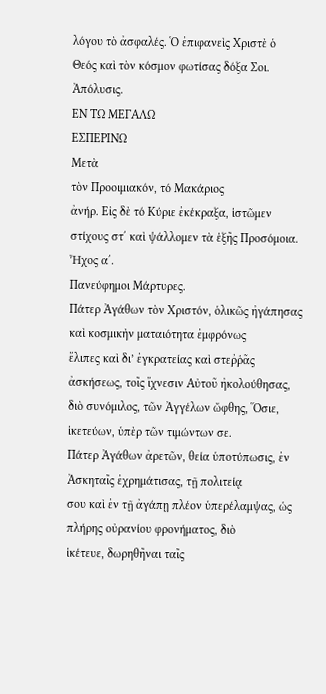λόγου τὸ ἀσφαλές. Ὁ ἐπιφανεὶς Χριστὲ ὁ
Θεός καὶ τὸν κόσμον φωτίσας δόξα Σοι.
Ἀπόλυσις.
ΕΝ ΤΩ ΜΕΓΑΛΩ
ΕΣΠΕΡΙΝΩ
Μετὰ
τὸν Προοιμιακόν, τό Μακάριος
ἀνήρ. Εἰς δὲ τό Κύριε ἐκέκραξα, ἱστῶμεν στίχους στ΄ καὶ ψάλλομεν τὰ ἑξῆς Προσόμοια. Ἦχος α΄.
Πανεύφημοι Μάρτυρες.
Πάτερ Ἀγάθων τὸν Χριστόν, ὁλικῶς ἠγάπησας καὶ κοσμικὴν ματαιότητα ἐμφρόνως
ἔλιπες καὶ δι’ ἐγκρατείας καὶ στεῤῥᾶς ἀσκήσεως, τοῖς ἴχνεσιν Αὐτοῦ ἠκολούθησας,
διὸ συνόμιλος, τῶν Ἀγγέλων ὤφθης, Ὅσιε, ἱκετεύων, ὑπὲρ τῶν τιμώντων σε.
Πάτερ Ἀγάθων ἀρετῶν, θεία ὑποτύπωσις, ἐν Ἀσκηταῖς ἐχρημάτισας, τῇ πολιτείᾳ
σου καὶ ἐν τῇ ἀγάπῃ πλέον ὑπερέλαμψας, ὡς πλήρης οὐρανίου φρονήματος, διὸ
ἱκέτευε, δωρηθῆναι ταῖς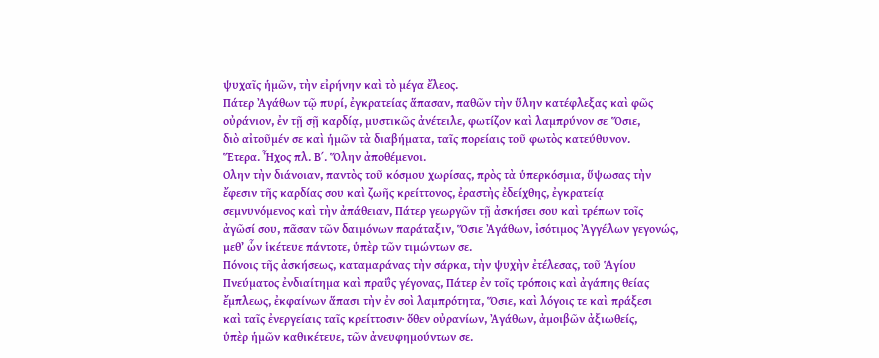ψυχαῖς ἡμῶν, τὴν εἰρήνην καὶ τὸ μέγα ἔλεος.
Πάτερ Ἀγάθων τῷ πυρί, ἐγκρατείας ἅπασαν, παθῶν τὴν ὕλην κατέφλεξας καὶ φῶς
οὐράνιον, ἐν τῇ σῇ καρδίᾳ, μυστικῶς ἀνέτειλε, φωτίζον καὶ λαμπρύνον σε Ὅσιε,
διὸ αἰτοῦμέν σε καὶ ἡμῶν τὰ διαβήματα, ταῖς πορείαις τοῦ φωτὸς κατεύθυνον.
Ἕτερα. Ἦχος πλ. Β΄. Ὅλην ἀποθέμενοι.
Ολην τὴν διάνοιαν, παντὸς τοῦ κόσμου χωρίσας, πρὸς τὰ ὑπερκόσμια, ὕψωσας τὴν
ἔφεσιν τῆς καρδίας σου καὶ ζωῆς κρείττονος, ἐραστὴς ἐδείχθης, ἐγκρατείᾳ
σεμνυνόμενος καὶ τὴν ἀπάθειαν, Πάτερ γεωργῶν τῇ ἀσκήσει σου καὶ τρέπων τοῖς
ἀγῶσί σου, πᾶσαν τῶν δαιμόνων παράταξιν, Ὅσιε Ἀγάθων, ἰσότιμος Ἀγγέλων γεγονώς,
μεθ’ ὧν ἱκέτευε πάντοτε, ὑπὲρ τῶν τιμώντων σε.
Πόνοις τῆς ἀσκήσεως, καταμαράνας τὴν σάρκα, τὴν ψυχὴν ἐτέλεσας, τοῦ Ἁγίου
Πνεύματος ἐνδιαίτημα καὶ πραΰς γέγονας, Πάτερ ἐν τοῖς τρόποις καὶ ἀγάπης θείας
ἔμπλεως, ἐκφαίνων ἅπασι τὴν ἐν σοὶ λαμπρότητα, Ὅσιε, καὶ λόγοις τε καὶ πράξεσι
καὶ ταῖς ἐνεργείαις ταῖς κρείττοσιν· ὅθεν οὐρανίων, Ἀγάθων, ἀμοιβῶν ἀξιωθείς,
ὑπὲρ ἡμῶν καθικέτευε, τῶν ἀνευφημούντων σε.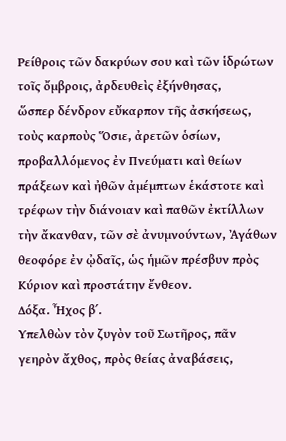Ρείθροις τῶν δακρύων σου καὶ τῶν ἱδρώτων τοῖς ὄμβροις, ἀρδευθεὶς ἐξήνθησας,
ὥσπερ δένδρον εὔκαρπον τῆς ἀσκήσεως, τοὺς καρποὺς Ὅσιε, ἀρετῶν ὁσίων,
προβαλλόμενος ἐν Πνεύματι καὶ θείων πράξεων καὶ ἠθῶν ἀμέμπτων ἑκάστοτε καὶ
τρέφων τὴν διάνοιαν καὶ παθῶν ἐκτίλλων τὴν ἄκανθαν, τῶν σὲ ἀνυμνούντων, Ἀγάθων
θεοφόρε ἐν ᾠδαῖς, ὡς ἡμῶν πρέσβυν πρὸς Κύριον καὶ προστάτην ἔνθεον.
Δόξα. Ἦχος β΄.
Υπελθὼν τὸν ζυγὸν τοῦ Σωτῆρος, πᾶν γεηρὸν ἄχθος, πρὸς θείας ἀναβάσεις,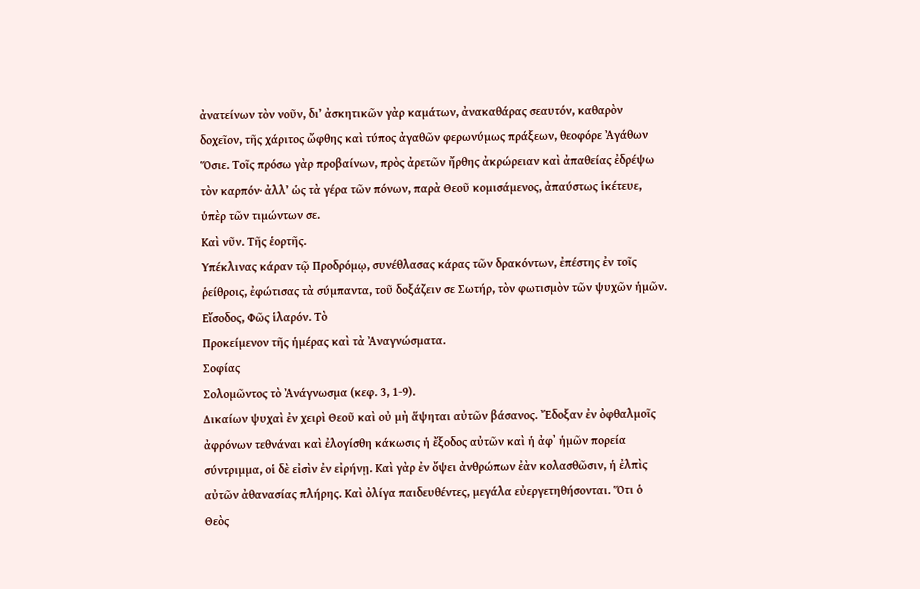ἀνατείνων τὸν νοῦν, δι’ ἀσκητικῶν γὰρ καμάτων, ἀνακαθάρας σεαυτόν, καθαρὸν
δοχεῖον, τῆς χάριτος ὤφθης καὶ τύπος ἀγαθῶν φερωνύμως πράξεων, θεοφόρε Ἀγάθων
Ὅσιε. Τοῖς πρόσω γὰρ προβαίνων, πρὸς ἀρετῶν ἤρθης ἀκρώρειαν καὶ ἀπαθείας ἐδρέψω
τὸν καρπόν· ἀλλ’ ὡς τὰ γέρα τῶν πόνων, παρὰ Θεοῦ κομισάμενος, ἀπαύστως ἱκέτευε,
ὑπὲρ τῶν τιμώντων σε.
Καὶ νῦν. Τῆς ἑορτῆς.
Υπέκλινας κάραν τῷ Προδρόμῳ, συνέθλασας κάρας τῶν δρακόντων, ἐπέστης ἐν τοῖς
ῥείθροις, ἐφώτισας τὰ σύμπαντα, τοῦ δοξάζειν σε Σωτήρ, τὸν φωτισμὸν τῶν ψυχῶν ἡμῶν.
Εἴσοδος, Φῶς ἱλαρόν. Τὸ
Προκείμενον τῆς ἡμέρας καὶ τὰ Ἀναγνώσματα.
Σοφίας
Σολομῶντος τὸ Ἀνάγνωσμα (κεφ. 3, 1-9).
Δικαίων ψυχαὶ ἐν χειρὶ Θεοῦ καὶ οὐ μὴ ἅψηται αὐτῶν βάσανος. Ἔδοξαν ἐν ὀφθαλμοῖς
ἀφρόνων τεθνάναι καὶ ἐλογίσθη κάκωσις ἡ ἔξοδος αὐτῶν καὶ ἡ ἀφ᾿ ἡμῶν πορεία
σύντριμμα, οἱ δὲ εἰσὶν ἐν εἰρήνῃ. Καὶ γὰρ ἐν ὄψει ἀνθρώπων ἐὰν κολασθῶσιν, ἡ ἐλπὶς
αὐτῶν ἀθανασίας πλήρης. Καὶ ὀλίγα παιδευθέντες, μεγάλα εὐεργετηθήσονται. Ὅτι ὁ
Θεὸς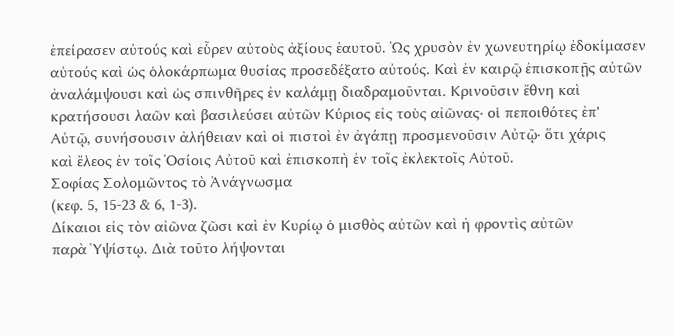ἐπείρασεν αὐτούς καὶ εὗρεν αὐτοὺς ἀξίους ἑαυτοῦ. Ὡς χρυσὸν ἐν χωνευτηρίῳ ἐδοκίμασεν
αὐτούς καὶ ὡς ὁλοκάρπωμα θυσίας προσεδέξατο αὐτούς. Καὶ ἐν καιρῷ ἐπισκοπῇς αὐτῶν
ἀναλάμψουσι καὶ ὡς σπινθῆρες ἐν καλάμῃ διαδραμοῦνται. Κρινοῦσιν ἔθνη καὶ
κρατήσουσι λαῶν καὶ βασιλεύσει αὐτῶν Κύριος εἰς τοὺς αἰῶνας· οἱ πεποιθότες ἐπ'
Αὐτῷ, συνήσουσιν ἀλήθειαν καὶ οἱ πιστοὶ ἐν ἀγάπῃ προσμενοῦσιν Αὐτῷ· ὅτι χάρις
καὶ ἔλεος ἐν τοῖς Ὁσίοις Αὐτοῦ καὶ ἐπισκοπὴ ἐν τοῖς ἐκλεκτοῖς Αὐτοῦ.
Σοφίας Σολομῶντος τὸ Ἀνάγνωσμα
(κεφ. 5, 15-23 & 6, 1-3).
Δίκαιοι εἰς τὸν αἰῶνα ζῶσι καὶ ἐν Κυρίῳ ὁ μισθὸς αὐτῶν καὶ ἡ φροντὶς αὐτῶν
παρὰ Ὑψίστῳ. Διὰ τοῦτο λήψονται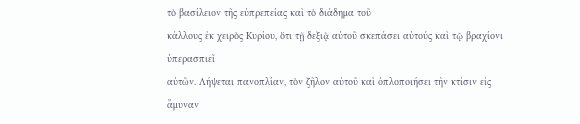τὸ βασίλειον τῆς εὐπρεπείας καὶ τὸ διάδημα τοῦ
κάλλους ἐκ χειρὸς Κυρίου, ὅτι τῇ δεξιᾷ αὐτοῦ σκεπάσει αὐτούς καὶ τῷ βραχίονι ὑπερασπιεῖ
αὐτῶν. Λήψεται πανοπλίαν, τὸν ζῆλον αὐτοῦ καὶ ὁπλοποιήσει τὴν κτίσιν εἰς ἄμυναν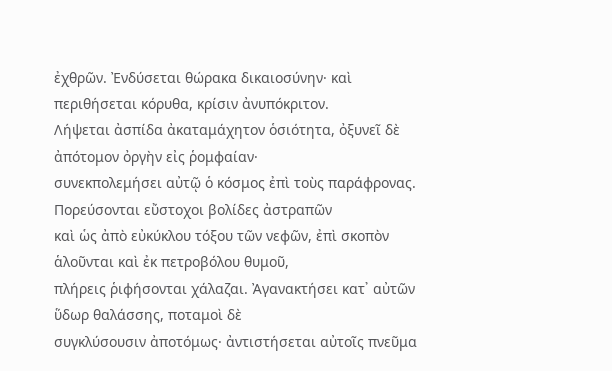ἐχθρῶν. Ἐνδύσεται θώρακα δικαιοσύνην· καὶ περιθήσεται κόρυθα, κρίσιν ἀνυπόκριτον.
Λήψεται ἀσπίδα ἀκαταμάχητον ὁσιότητα, ὀξυνεῖ δὲ ἀπότομον ὀργὴν εἰς ῥομφαίαν·
συνεκπολεμήσει αὐτῷ ὁ κόσμος ἐπὶ τοὺς παράφρονας. Πορεύσονται εὔστοχοι βολίδες ἀστραπῶν
καὶ ὡς ἀπὸ εὐκύκλου τόξου τῶν νεφῶν, ἐπὶ σκοπὸν ἁλοῦνται καὶ ἐκ πετροβόλου θυμοῦ,
πλήρεις ῥιφήσονται χάλαζαι. Ἀγανακτήσει κατ᾿ αὐτῶν ὕδωρ θαλάσσης, ποταμοὶ δὲ
συγκλύσουσιν ἀποτόμως· ἀντιστήσεται αὐτοῖς πνεῦμα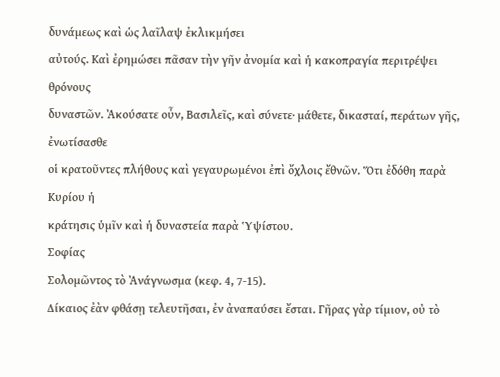δυνάμεως καὶ ὡς λαῖλαψ ἐκλικμήσει
αὐτούς. Καὶ ἐρημώσει πᾶσαν τὴν γῆν ἀνομία καὶ ἡ κακοπραγία περιτρέψει θρόνους
δυναστῶν. Ἀκούσατε οὖν, Βασιλεῖς, καὶ σύνετε· μάθετε, δικασταί, περάτων γῆς, ἐνωτίσασθε
οἱ κρατοῦντες πλήθους καὶ γεγαυρωμένοι ἐπὶ ὄχλοις ἔθνῶν. Ὅτι ἐδόθη παρὰ Κυρίου ἡ
κράτησις ὑμῖν καὶ ἡ δυναστεία παρὰ Ὑψίστου.
Σοφίας
Σολομῶντος τὸ Ἀνάγνωσμα (κεφ. 4, 7-15).
Δίκαιος ἐὰν φθάσῃ τελευτῆσαι, ἐν ἀναπαύσει ἔσται. Γῆρας γὰρ τίμιον, οὐ τὸ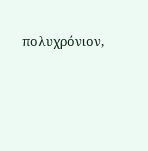πολυχρόνιον,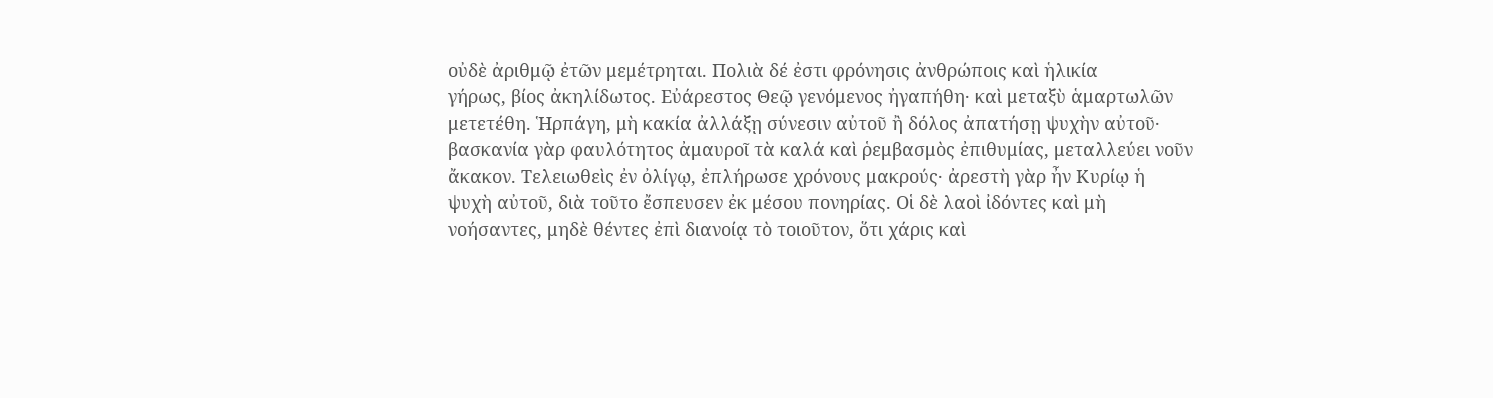οὐδὲ ἀριθμῷ ἐτῶν μεμέτρηται. Πολιὰ δέ ἐστι φρόνησις ἀνθρώποις καὶ ἡλικία
γήρως, βίος ἀκηλίδωτος. Εὐάρεστος Θεῷ γενόμενος ἠγαπήθη· καὶ μεταξὺ ἁμαρτωλῶν
μετετέθη. Ἡρπάγη, μὴ κακία ἀλλάξῃ σύνεσιν αὐτοῦ ἢ δόλος ἀπατήσῃ ψυχὴν αὐτοῦ·
βασκανία γὰρ φαυλότητος ἀμαυροῖ τὰ καλά καὶ ῥεμβασμὸς ἐπιθυμίας, μεταλλεύει νοῦν
ἄκακον. Τελειωθεὶς ἐν ὀλίγῳ, ἐπλήρωσε χρόνους μακρούς· ἀρεστὴ γὰρ ἦν Κυρίῳ ἡ
ψυχὴ αὐτοῦ, διὰ τοῦτο ἔσπευσεν ἐκ μέσου πονηρίας. Οἱ δὲ λαοὶ ἰδόντες καὶ μὴ
νοήσαντες, μηδὲ θέντες ἐπὶ διανοίᾳ τὸ τοιοῦτον, ὅτι χάρις καὶ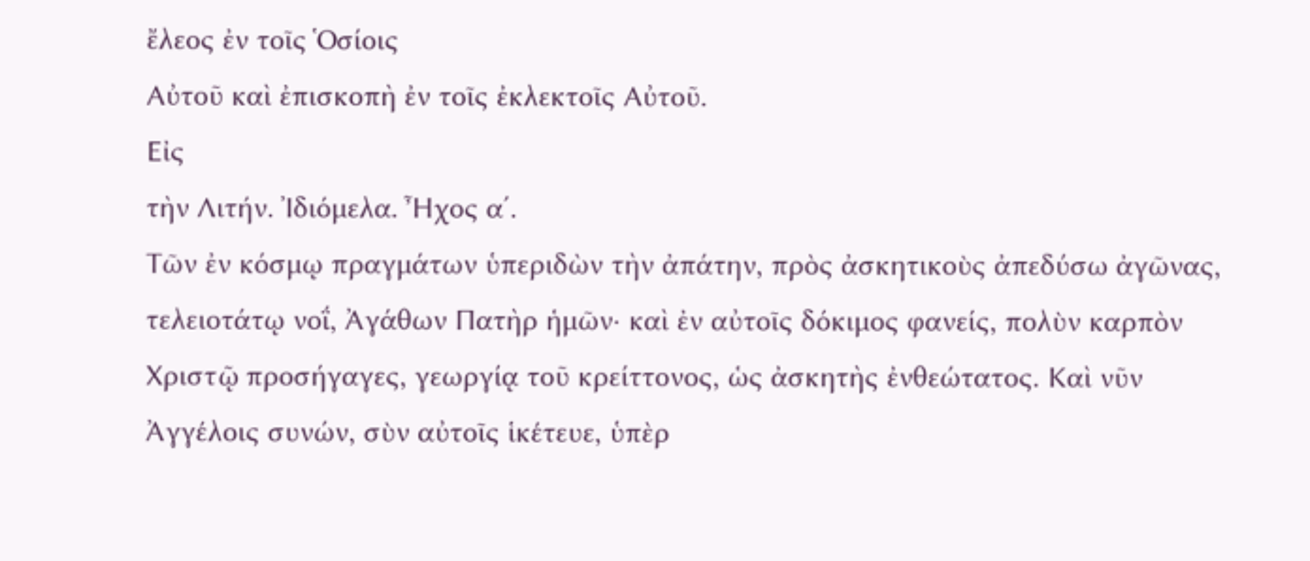ἔλεος ἐν τοῖς Ὁσίοις
Αὐτοῦ καὶ ἐπισκοπὴ ἐν τοῖς ἐκλεκτοῖς Αὐτοῦ.
Εἰς
τὴν Λιτήν. Ἰδιόμελα. Ἦχος α΄.
Τῶν ἐν κόσμῳ πραγμάτων ὑπεριδὼν τὴν ἀπάτην, πρὸς ἀσκητικοὺς ἀπεδύσω ἀγῶνας,
τελειοτάτῳ νοΐ, Ἀγάθων Πατὴρ ἡμῶν· καὶ ἐν αὐτοῖς δόκιμος φανείς, πολὺν καρπὸν
Χριστῷ προσήγαγες, γεωργίᾳ τοῦ κρείττονος, ὡς ἀσκητὴς ἐνθεώτατος. Καὶ νῦν
Ἀγγέλοις συνών, σὺν αὐτοῖς ἱκέτευε, ὑπὲρ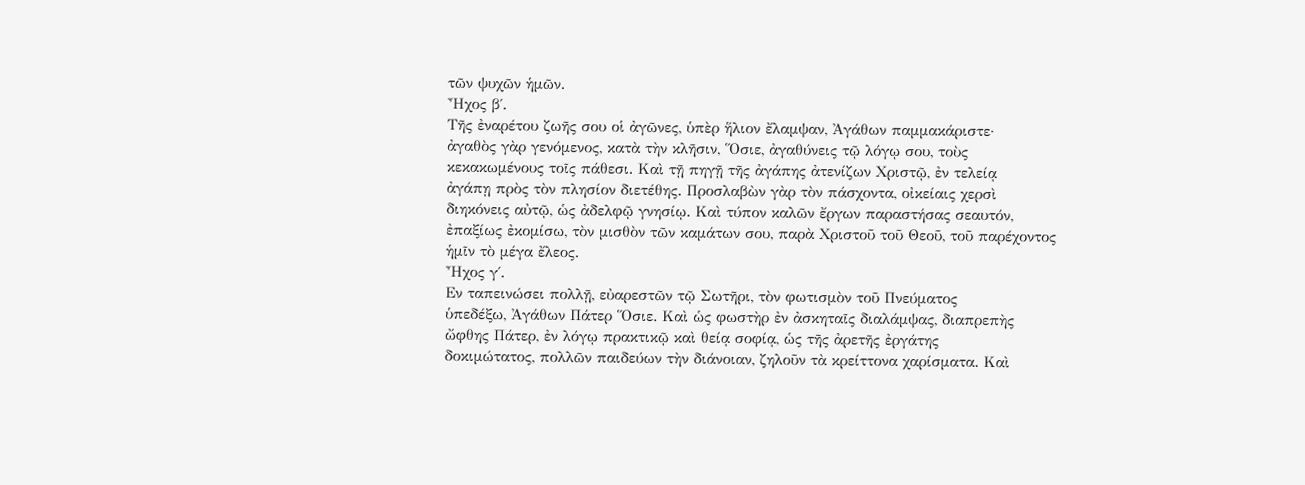τῶν ψυχῶν ἡμῶν.
Ἦχος β΄.
Τῆς ἐναρέτου ζωῆς σου οἱ ἀγῶνες, ὑπὲρ ἥλιον ἔλαμψαν, Ἀγάθων παμμακάριστε·
ἀγαθὸς γὰρ γενόμενος, κατὰ τὴν κλῆσιν, Ὅσιε, ἀγαθύνεις τῷ λόγῳ σου, τοὺς
κεκακωμένους τοῖς πάθεσι. Καὶ τῇ πηγῇ τῆς ἀγάπης ἀτενίζων Χριστῷ, ἐν τελείᾳ
ἀγάπῃ πρὸς τὸν πλησίον διετέθης. Προσλαβὼν γὰρ τὸν πάσχοντα, οἰκείαις χερσὶ
διηκόνεις αὐτῷ, ὡς ἀδελφῷ γνησίῳ. Καὶ τύπον καλῶν ἔργων παραστήσας σεαυτόν,
ἐπαξίως ἐκομίσω, τὸν μισθὸν τῶν καμάτων σου, παρὰ Χριστοῦ τοῦ Θεοῦ, τοῦ παρέχοντος
ἡμῖν τὸ μέγα ἔλεος.
Ἦχος γ΄.
Εν ταπεινώσει πολλῇ, εὐαρεστῶν τῷ Σωτῆρι, τὸν φωτισμὸν τοῦ Πνεύματος
ὑπεδέξω, Ἀγάθων Πάτερ Ὅσιε. Καὶ ὡς φωστὴρ ἐν ἀσκηταῖς διαλάμψας, διαπρεπὴς
ὤφθης Πάτερ, ἐν λόγῳ πρακτικῷ καὶ θείᾳ σοφίᾳ, ὡς τῆς ἀρετῆς ἐργάτης
δοκιμώτατος, πολλῶν παιδεύων τὴν διάνοιαν, ζηλοῦν τὰ κρείττονα χαρίσματα. Καὶ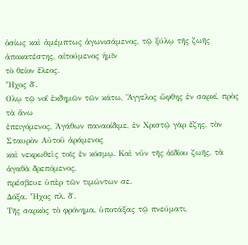ὁσίως καὶ ἀμέμπτως ἀγωνισάμενος, τῷ ξύλῳ τῆς ζωῆς ἀποκατέστης, αἰτούμενος ἡμῖν
τὸ θείον ἔλεος.
Ἦχος δ΄.
Ολῳ τῷ νοΐ ἐκδημῶν τῶν κάτω, Ἄγγελος ὤφθης ἐν σαρκί, πρὸς τὰ ἄνω
ἐπειγόμενος, Ἀγάθων παναοίδιμε, ἐν Χριστῷ γὰρ ἔζης, τὸν Σταυρὸν Αὐτοῦ ἀράμενος
καὶ νεκρωθεὶς τοῖς ἐν κόσμῳ. Καὶ νῦν τῆς ἀϊδίου ζωῆς, τὰ ἀγαθὰ δρεπόμενος,
πρέσβευε ὑπὲρ τῶν τιμώντων σε.
Δόξα. Ἦχος πλ. δ΄.
Τῆς σαρκὸς τὸ φρόνημα, ὑποτάξας τῷ πνεύματι,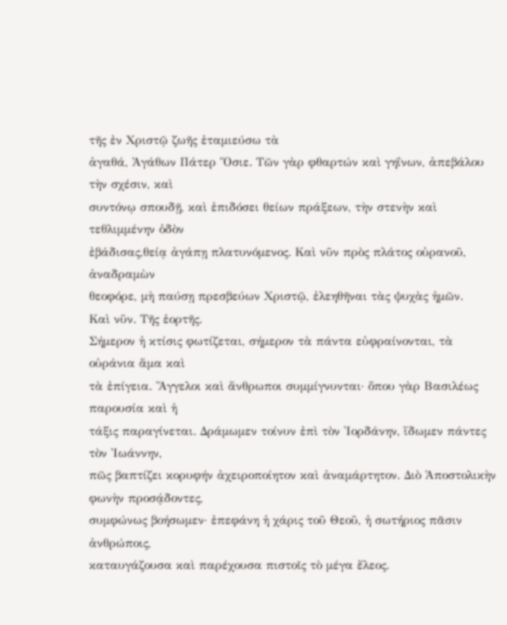τῆς ἐν Χριστῷ ζωῆς ἐταμιεύσω τὰ
ἀγαθά, Ἀγάθων Πάτερ Ὅσιε. Τῶν γὰρ φθαρτών καὶ γηΐνων, ἀπεβάλου τὴν σχέσιν, καὶ
συντόνῳ σπουδῇ, καὶ ἐπιδόσει θείων πράξεων, τὴν στενὴν καὶ τεθλιμμένην ὁδὸν
ἐβάδισας,θείᾳ ἀγάπῃ πλατυνόμενος. Καὶ νῦν πρὸς πλάτος οὐρανοῦ, ἀναδραμὼν
θεοφόρε, μὴ παύσῃ πρεσβεύων Χριστῷ, ἐλεηθῆναι τὰς ψυχὰς ἡμῶν.
Καὶ νῦν. Τῆς ἑορτῆς.
Σήμερον ἡ κτίσις φωτίζεται, σήμερον τὰ πάντα εὐφραίνονται, τὰ οὐράνια ἅμα καὶ
τὰ ἐπίγεια. Ἄγγελοι καὶ ἄνθρωποι συμμίγνυνται· ὅπου γὰρ Βασιλέως παρουσία καὶ ἡ
τάξις παραγίνεται. Δράμωμεν τοίνυν ἐπὶ τὸν Ἰορδάνην, ἴδωμεν πάντες τὸν Ἰωάννην,
πῶς βαπτίζει κορυφήν ἀχειροποίητον καὶ ἀναμάρτητον. Διὸ Ἀποστολικὴν φωνὴν προσᾴδοντες,
συμφώνως βοήσωμεν· ἐπεφάνη ἡ χάρις τοῦ Θεοῦ, ἡ σωτήριος πᾶσιν ἀνθρώποις,
καταυγάζουσα καὶ παρέχουσα πιστοῖς τὸ μέγα ἔλεος.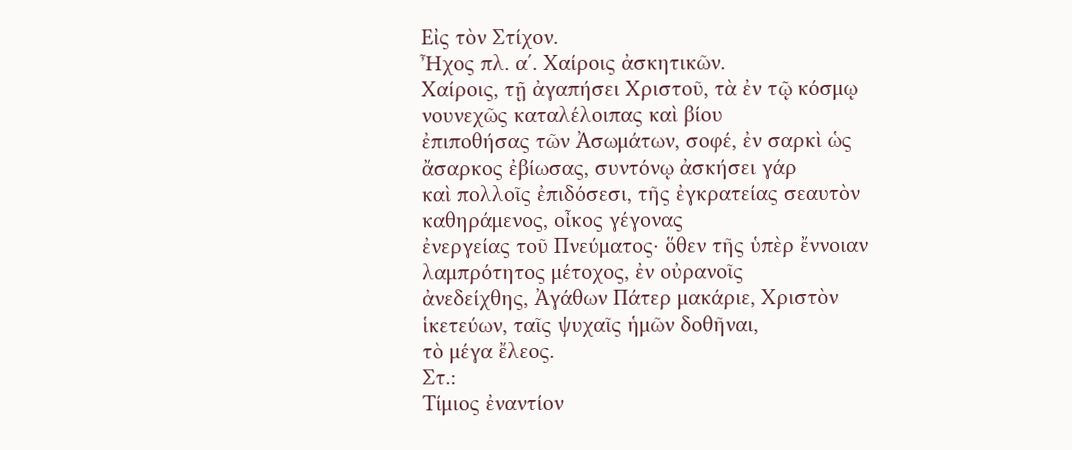Εἰς τὸν Στίχον.
Ἦχος πλ. α΄. Χαίροις ἀσκητικῶν.
Χαίροις, τῇ ἀγαπήσει Χριστοῦ, τὰ ἐν τῷ κόσμῳ νουνεχῶς καταλέλοιπας καὶ βίου
ἐπιποθήσας τῶν Ἀσωμάτων, σοφέ, ἐν σαρκὶ ὡς ἄσαρκος ἐβίωσας, συντόνῳ ἀσκήσει γάρ
καὶ πολλοῖς ἐπιδόσεσι, τῆς ἐγκρατείας σεαυτὸν καθηράμενος, οἶκος γέγονας
ἐνεργείας τοῦ Πνεύματος· ὅθεν τῆς ὑπὲρ ἔννοιαν λαμπρότητος μέτοχος, ἐν οὐρανοῖς
ἀνεδείχθης, Ἀγάθων Πάτερ μακάριε, Χριστὸν ἱκετεύων, ταῖς ψυχαῖς ἡμῶν δοθῆναι,
τὸ μέγα ἔλεος.
Στ.:
Τίμιος ἐναντίον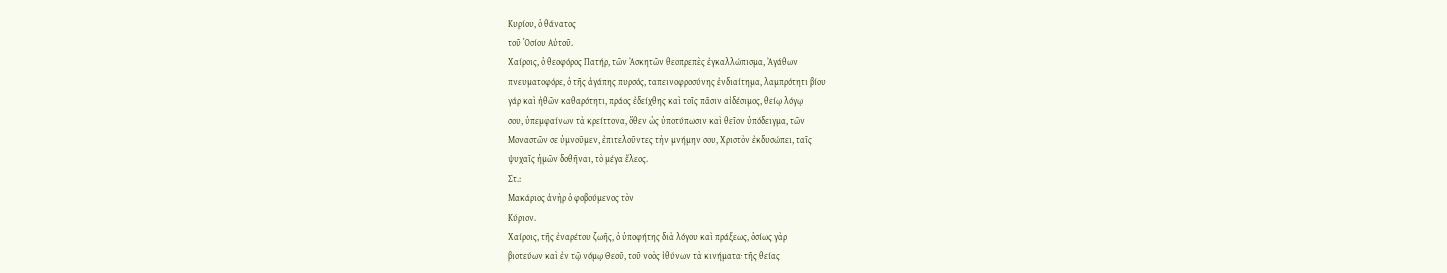Κυρίου, ὁ θάνατος
τοῦ Ὁσίου Αὐτοῦ.
Χαίροις, ὁ θεοφόρος Πατήρ, τῶν Ἀσκητῶν θεοπρεπὲς ἐγκαλλώπισμα, Ἀγάθων
πνευματοφόρε, ὁ τῆς ἀγάπης πυρσός, ταπεινοφροσύνης ἐνδιαίτημα, λαμπρότητι βίου
γάρ καὶ ἠθῶν καθαρότητι, πράος ἐδείχθης καὶ τοῖς πᾶσιν αἰδέσιμος, θείῳ λόγῳ
σου, ὑπεμφαίνων τὰ κρείττονα, ὅθεν ὡς ὑποτύπωσιν καὶ θεῖον ὑπόδειγμα, τῶν
Μοναστῶν σε ὑμνοῦμεν, ἐπιτελοῦντες τὴν μνήμην σου, Χριστὸν ἐκδυσώπει, ταῖς
ψυχαῖς ἡμῶν δοθῆναι, τὸ μέγα ἔλεος.
Στ.:
Μακάριος ἀνὴρ ὁ φοβούμενος τὸν
Κύριον.
Χαίροις, τῆς ἐναρέτου ζωῆς, ὁ ὑποφήτης διὰ λόγου καὶ πράξεως, ὁσίως γὰρ
βιοτεύων καὶ ἐν τῷ νόμῳ Θεοῦ, τοῦ νοὸς ἰθύνων τὰ κινήματα· τῆς θείας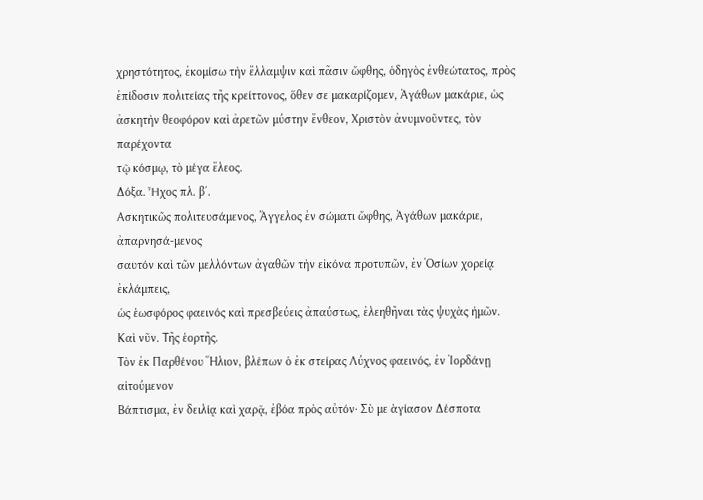χρηστότητος, ἐκομίσω τὴν ἔλλαμψιν καὶ πᾶσιν ὤφθης, ὁδηγὸς ἐνθεώτατος, πρὸς
ἐπίδοσιν πολιτείας τῆς κρείττονος, ὅθεν σε μακαρίζομεν, Ἀγάθων μακάριε, ὡς
ἀσκητὴν θεοφόρον καὶ ἀρετῶν μύστην ἔνθεον, Χριστὸν ἀνυμνοῦντες, τὸν παρέχοντα
τῷ κόσμῳ, τὸ μέγα ἔλεος.
Δόξα. Ἦχος πλ. β΄.
Ασκητικῶς πολιτευσάμενος, Ἄγγελος ἐν σώματι ὤφθης, Ἀγάθων μακάριε, ἀπαρνησά-μενος
σαυτόν καὶ τῶν μελλόντων ἀγαθῶν τὴν εἰκόνα προτυπῶν, ἐν Ὁσίων χορείᾳ ἐκλάμπεις,
ὡς ἑωσφόρος φαεινός καὶ πρεσβεύεις ἀπαύστως, ἐλεηθῆναι τὰς ψυχὰς ἡμῶν.
Καὶ νῦν. Τῆς ἑορτῆς.
Τὸν ἐκ Παρθένου Ἥλιον, βλέπων ὁ ἐκ στείρας Λύχνος φαεινός, ἐν Ἰορδάνῃ αἰτούμενον
Βάπτισμα, ἐν δειλίᾳ καὶ χαρᾷ, ἐβόα πρὸς αὐτόν· Σὺ με ἁγίασον Δέσποτα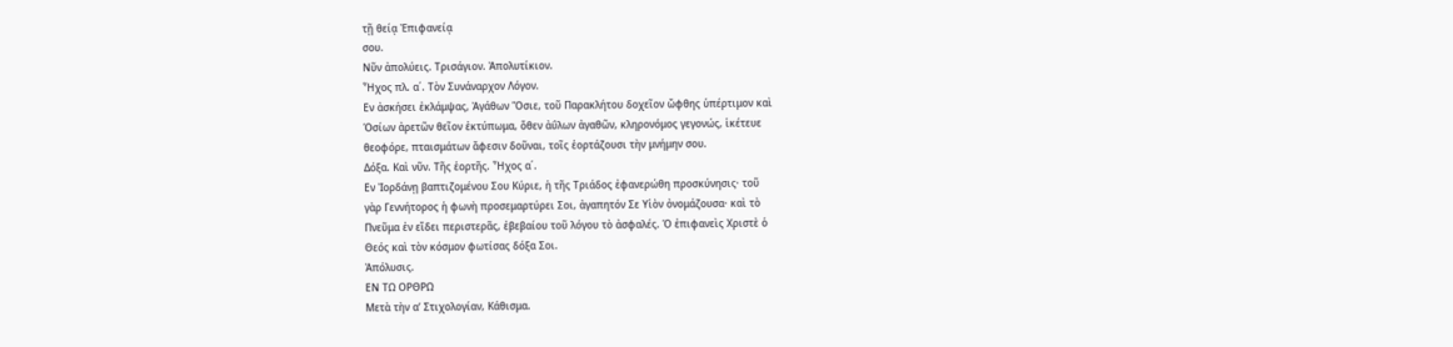τῇ θείᾳ Ἐπιφανείᾳ
σου.
Νῦν ἀπολύεις. Τρισάγιον. Ἀπολυτίκιον.
Ἦχος πλ. α΄. Τὸν Συνάναρχον Λόγον.
Εν ἀσκήσει ἐκλάμψας, Ἀγάθων Ὅσιε, τοῦ Παρακλήτου δοχεῖον ὤφθης ὑπέρτιμον καὶ
Ὁσίων ἀρετῶν θεῖον ἐκτύπωμα, ὅθεν ἀΰλων ἀγαθῶν, κληρονόμος γεγονώς, ἱκέτευε
θεοφόρε, πταισμάτων ἄφεσιν δοῦναι, τοῖς ἑορτάζουσι τὴν μνήμην σου.
Δόξα. Καὶ νῦν. Τῆς ἑορτῆς. Ἦχος α΄.
Εν Ἰορδάνῃ βαπτιζομένου Σου Κύριε, ἡ τῆς Τριάδος ἐφανερώθη προσκύνησις· τοῦ
γὰρ Γεννήτορος ἡ φωνὴ προσεμαρτύρει Σοι, ἀγαπητόν Σε Υἱὸν ὀνομάζουσα· καὶ τὸ
Πνεῦμα ἐν εἴδει περιστερᾶς, ἐβεβαίου τοῦ λόγου τὸ ἀσφαλές. Ὁ ἐπιφανεὶς Χριστὲ ὁ
Θεός καὶ τὸν κόσμον φωτίσας δόξα Σοι.
Ἀπόλυσις.
ΕΝ ΤΩ ΟΡΘΡΩ
Μετὰ τὴν α’ Στιχολογίαν, Κάθισμα.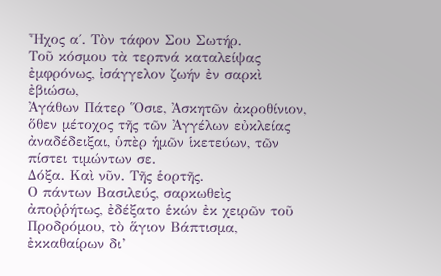Ἦχος α΄. Τὸν τάφον Σου Σωτήρ.
Τοῦ κόσμου τὰ τερπνά καταλείψας ἐμφρόνως, ἰσάγγελον ζωήν ἐν σαρκὶ ἐβιώσω,
Ἀγάθων Πάτερ Ὅσιε, Ἀσκητῶν ἀκροθίνιον, ὅθεν μέτοχος τῆς τῶν Ἀγγέλων εὐκλείας
ἀναδέδειξαι, ὑπὲρ ἡμῶν ἱκετεύων, τῶν πίστει τιμώντων σε.
Δόξα. Καὶ νῦν. Τῆς ἑορτῆς.
Ο πάντων Βασιλεύς, σαρκωθεὶς ἀποῤῥήτως, ἐδέξατο ἑκών ἐκ χειρῶν τοῦ
Προδρόμου, τὸ ἅγιον Βάπτισμα, ἐκκαθαίρων δι’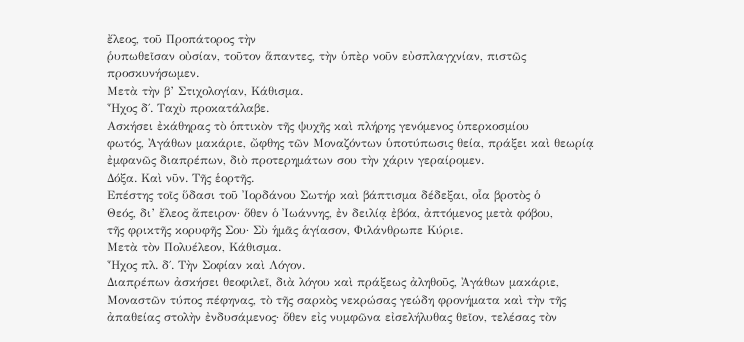ἔλεος, τοῦ Προπάτορος τὴν
ῥυπωθεῖσαν οὐσίαν, τοῦτον ἅπαντες, τὴν ὑπὲρ νοῦν εὐσπλαγχνίαν, πιστῶς
προσκυνήσωμεν.
Μετὰ τὴν β’ Στιχολογίαν, Κάθισμα.
Ἦχος δ΄. Ταχὺ προκατάλαβε.
Ασκήσει ἐκάθηρας τὸ ὁπτικὸν τῆς ψυχῆς καὶ πλήρης γενόμενος ὑπερκοσμίου
φωτός, Ἀγάθων μακάριε, ὤφθης τῶν Μοναζόντων ὑποτύπωσις θεία, πράξει καὶ θεωρίᾳ
ἐμφανῶς διαπρέπων, διὸ προτερημάτων σου τὴν χάριν γεραίρομεν.
Δόξα. Καὶ νῦν. Τῆς ἑορτῆς.
Επέστης τοῖς ὕδασι τοῦ Ἰορδάνου Σωτήρ καὶ βάπτισμα δέδεξαι, οἷα βροτὸς ὁ
Θεός, δι’ ἔλεος ἄπειρον· ὅθεν ὁ Ἰωάννης, ἐν δειλίᾳ ἐβόα, ἀπτόμενος μετὰ φόβου,
τῆς φρικτῆς κορυφῆς Σου· Σὺ ἡμᾶς ἁγίασον, Φιλάνθρωπε Κύριε.
Μετὰ τὸν Πολυέλεον, Κάθισμα.
Ἦχος πλ. δ΄. Τὴν Σοφίαν καὶ Λόγον.
Διαπρέπων ἀσκήσει θεοφιλεῖ, διὰ λόγου καὶ πράξεως ἀληθοῦς, Ἀγάθων μακάριε,
Μοναστῶν τύπος πέφηνας, τὸ τῆς σαρκὸς νεκρώσας γεώδη φρονήματα καὶ τὴν τῆς
ἀπαθείας στολὴν ἐνδυσάμενος· ὅθεν εἰς νυμφῶνα εἰσελήλυθας θεῖον, τελέσας τὸν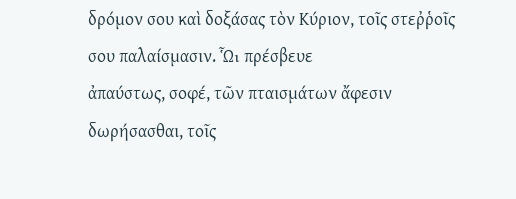δρόμον σου καὶ δοξάσας τὸν Κύριον, τοῖς στεῤῥοῖς σου παλαίσμασιν. ᾯ πρέσβευε
ἀπαύστως, σοφέ, τῶν πταισμάτων ἄφεσιν δωρήσασθαι, τοῖς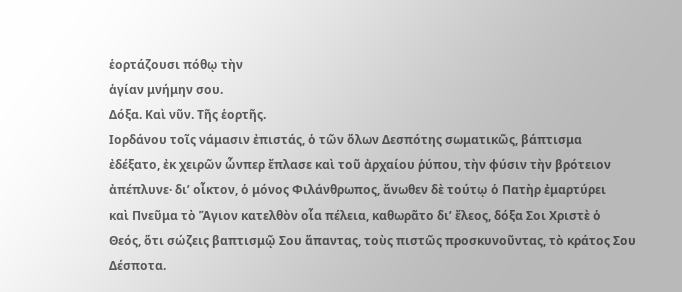ἑορτάζουσι πόθῳ τὴν
ἁγίαν μνήμην σου.
Δόξα. Καὶ νῦν. Τῆς ἑορτῆς.
Ιορδάνου τοῖς νάμασιν ἐπιστάς, ὁ τῶν ὅλων Δεσπότης σωματικῶς, βάπτισμα
ἐδέξατο, ἐκ χειρῶν ὧνπερ ἔπλασε καὶ τοῦ ἀρχαίου ῥύπου, τὴν φύσιν τὴν βρότειον
ἀπέπλυνε· δι’ οἶκτον, ὁ μόνος Φιλάνθρωπος, ἄνωθεν δὲ τούτῳ ὁ Πατὴρ ἐμαρτύρει
καὶ Πνεῦμα τὸ Ἅγιον κατελθὸν οἷα πέλεια, καθωρᾶτο δι’ ἔλεος, δόξα Σοι Χριστὲ ὁ
Θεός, ὅτι σώζεις βαπτισμῷ Σου ἅπαντας, τοὺς πιστῶς προσκυνοῦντας, τὸ κράτος Σου
Δέσποτα.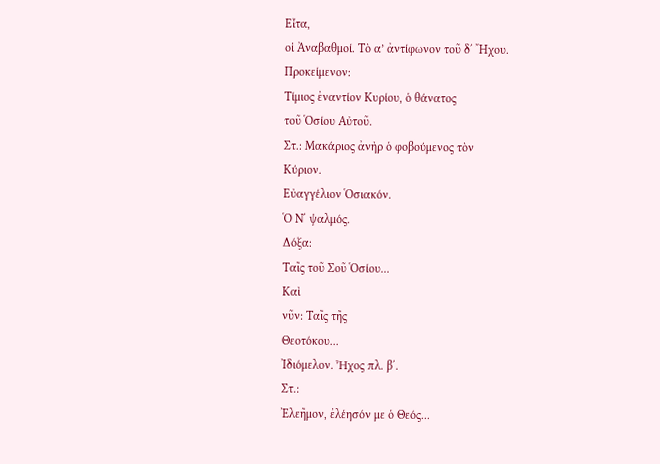Εἶτα,
οἱ Ἀναβαθμοί. Τὸ α’ ἀντίφωνον τοῦ δ΄ Ἤχου.
Προκείμενον:
Τίμιος ἐναντίον Κυρίου, ὁ θάνατος
τοῦ Ὁσίου Αὐτοῦ.
Στ.: Μακάριος ἀνὴρ ὁ φοβούμενος τὸν
Κύριον.
Εὐαγγέλιον Ὁσιακόν.
Ὁ Ν΄ ψαλμός.
Δόξα:
Ταῖς τοῦ Σοῦ Ὁσίου...
Καὶ
νῦν: Ταῖς τῆς
Θεοτόκου...
Ἰδιόμελον. Ἦχος πλ. β΄.
Στ.:
Ἐλεῆμον, ἐλέησόν με ὁ Θεός...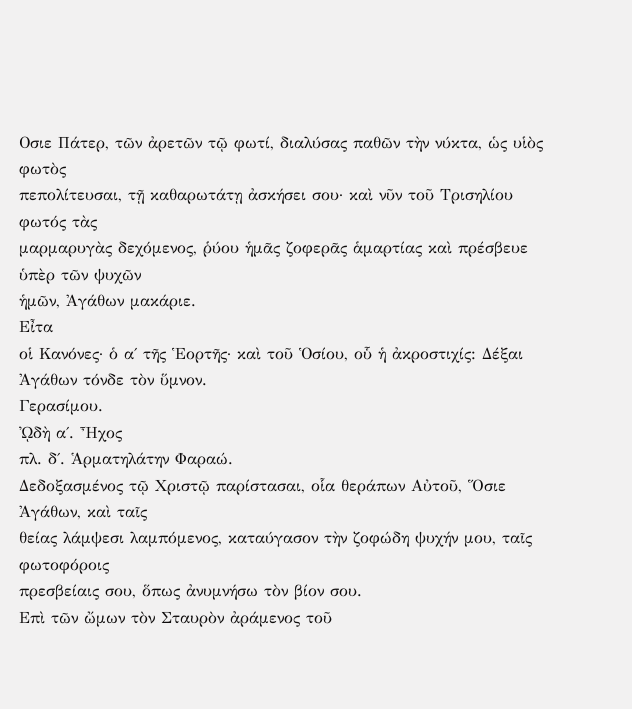Οσιε Πάτερ, τῶν ἀρετῶν τῷ φωτί, διαλύσας παθῶν τὴν νύκτα, ὡς υἱὸς φωτὸς
πεπολίτευσαι, τῇ καθαρωτάτῃ ἀσκήσει σου· καὶ νῦν τοῦ Τρισηλίου φωτός τὰς
μαρμαρυγὰς δεχόμενος, ῥύου ἡμᾶς ζοφερᾶς ἁμαρτίας καὶ πρέσβευε ὑπὲρ τῶν ψυχῶν
ἡμῶν, Ἀγάθων μακάριε.
Εἶτα
οἱ Κανόνες· ὁ α΄ τῆς Ἑορτῆς· καὶ τοῦ Ὁσίου, οὗ ἡ ἀκροστιχίς: Δέξαι Ἀγάθων τόνδε τὸν ὕμνον.
Γερασίμου.
ᾨδὴ α΄. Ἦχος
πλ. δ΄. Ἁρματηλάτην Φαραώ.
Δεδοξασμένος τῷ Χριστῷ παρίστασαι, οἷα θεράπων Αὐτοῦ, Ὅσιε Ἀγάθων, καὶ ταῖς
θείας λάμψεσι λαμπόμενος, καταύγασον τὴν ζοφώδη ψυχήν μου, ταῖς φωτοφόροις
πρεσβείαις σου, ὅπως ἀνυμνήσω τὸν βίον σου.
Επὶ τῶν ὤμων τὸν Σταυρὸν ἀράμενος τοῦ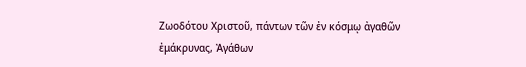Ζωοδότου Χριστοῦ, πάντων τῶν ἐν κόσμῳ ἀγαθῶν
ἐμάκρυνας, Ἀγάθων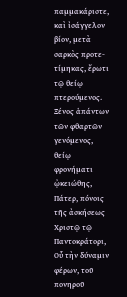παμμακάριστε, καὶ ἰσάγγελον βίον, μετὰ σαρκὸς προτε-τίμηκας, ἔρωτι
τῷ θείῳ πτερούμενος.
Ξένος ἁπάντων τῶν φθαρτῶν γενόμενος, θείῳ φρονήματι ᾠκειώθης, Πάτερ, πόνοις
τῆς ἀσκήσεως Χριστῷ τῷ Παντοκράτορι, Οὗ τὴν δύναμιν φέρων, τοῦ πονηροῦ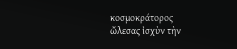κοσμοκράτορος
ὤλεσας ἰσχὺν τὴν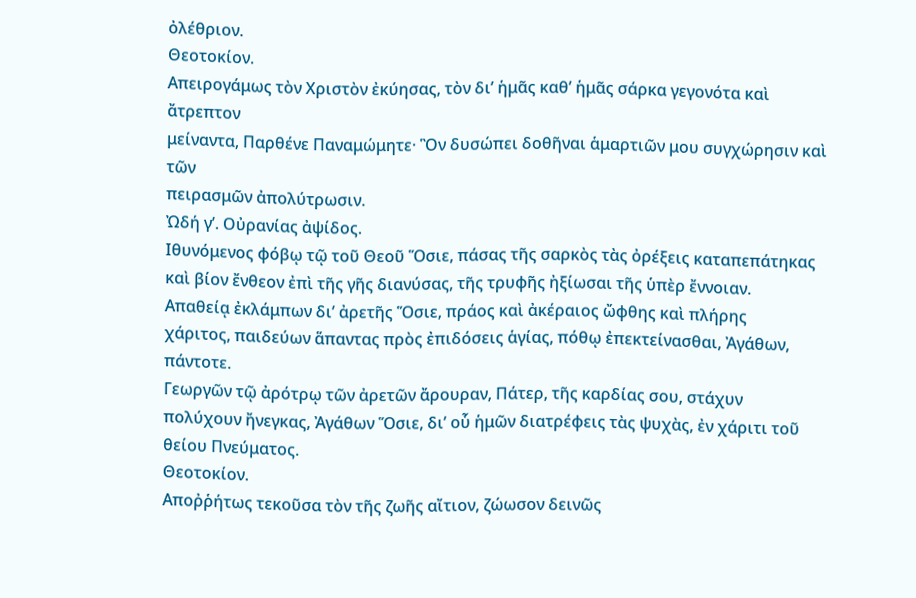ὀλέθριον.
Θεοτοκίον.
Απειρογάμως τὸν Χριστὸν ἐκύησας, τὸν δι’ ἡμᾶς καθ’ ἡμᾶς σάρκα γεγονότα καὶ ἄτρεπτον
μείναντα, Παρθένε Παναμώμητε· Ὃν δυσώπει δοθῆναι ἁμαρτιῶν μου συγχώρησιν καὶ τῶν
πειρασμῶν ἀπολύτρωσιν.
Ὠδή γ’. Οὐρανίας ἀψίδος.
Ιθυνόμενος φόβῳ τῷ τοῦ Θεοῦ Ὅσιε, πάσας τῆς σαρκὸς τὰς ὀρέξεις καταπεπάτηκας
καὶ βίον ἔνθεον ἐπὶ τῆς γῆς διανύσας, τῆς τρυφῆς ἠξίωσαι τῆς ὑπὲρ ἔννοιαν.
Απαθείᾳ ἐκλάμπων δι’ ἀρετῆς Ὅσιε, πράος καὶ ἀκέραιος ὤφθης καὶ πλήρης
χάριτος, παιδεύων ἅπαντας πρὸς ἐπιδόσεις ἁγίας, πόθῳ ἐπεκτείνασθαι, Ἀγάθων,
πάντοτε.
Γεωργῶν τῷ ἀρότρῳ τῶν ἀρετῶν ἄρουραν, Πάτερ, τῆς καρδίας σου, στάχυν
πολύχουν ἤνεγκας, Ἀγάθων Ὅσιε, δι’ οὗ ἡμῶν διατρέφεις τὰς ψυχὰς, ἐν χάριτι τοῦ
θείου Πνεύματος.
Θεοτοκίον.
Αποῤῥήτως τεκοῦσα τὸν τῆς ζωῆς αἴτιον, ζώωσον δεινῶς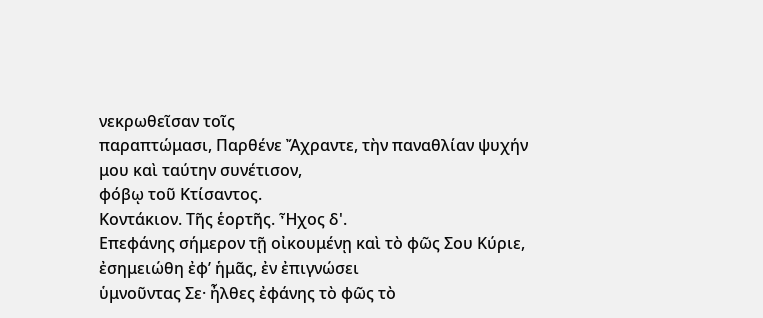νεκρωθεῖσαν τοῖς
παραπτώμασι, Παρθένε Ἄχραντε, τὴν παναθλίαν ψυχήν μου καὶ ταύτην συνέτισον,
φόβῳ τοῦ Κτίσαντος.
Κοντάκιον. Τῆς ἑορτῆς. Ἦχος δ'.
Επεφάνης σήμερον τῇ οἰκουμένῃ καὶ τὸ φῶς Σου Κύριε, ἐσημειώθη ἐφ’ ἡμᾶς, ἐν ἐπιγνώσει
ὑμνοῦντας Σε· ἦλθες ἐφάνης τὸ φῶς τὸ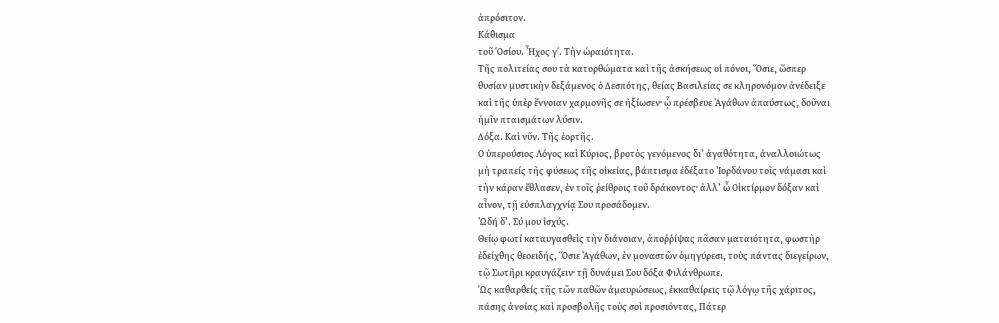ἀπρόσιτον.
Κάθισμα
τοῦ Ὁσίου. Ἦχος γ΄. Τὴν ὡραιότητα.
Τῆς πολιτείας σου τὰ κατορθώματα καὶ τῆς ἀσκήσεως οἱ πόνοι, Ὅσιε, ὥσπερ
θυσίαν μυστικὴν δεξάμενος ὁ Δεσπότης, θείας Βασιλείας σε κληρονόμον ἀνέδειξε
καὶ τῆς ὑπὲρ ἔννοιαν χαρμονῆς σε ἠξίωσεν· ᾧ πρέσβευε Ἀγάθων ἀπαύστως, δοῦναι
ἡμῖν πταισμάτων λύσιν.
Δόξα. Καὶ νῦν. Τῆς ἑορτῆς.
Ο ὑπερούσιος Λόγος καὶ Κύριος, βροτὸς γενόμενος δι’ ἀγαθότητα, ἀναλλοιώτως
μὴ τραπείς τῆς φύσεως τῆς οἰκείας, βάπτισμα ἐδέξατο Ἰορδάνου τοῖς νάμασι καὶ
τὴν κάραν ἔθλασεν, ἐν τοῖς ῥείθροις τοῦ δράκοντος· ἀλλ’ ὦ Οἰκτίρμον δόξαν καὶ
αἶνον, τῇ εὐσπλαγχνίᾳ Σου προσάδομεν.
Ὠδή δ’. Σύ μου ἰσχύς.
Θείῳ φωτί καταυγασθεὶς τὴν διάνοιαν, ἀποῤῥίψας πᾶσαν ματαιότητα, φωστὴρ
ἐδείχθης θεοειδής, Ὅσιε Ἀγάθων, ἐν μοναστῶν ὁμηγύρεσι, τοὺς πάντας διεγείρων,
τῷ Σωτῆρι κραυγάζειν· τῇ δυνάμει Σου δόξα Φιλάνθρωπε.
Ὡς καθαρθείς τῆς τῶν παθῶν ἀμαυρώσεως, ἐκκαθαίρεις τῷ λόγῳ τῆς χάριτος,
πάσης ἀνοίας καὶ προσβολῆς τοὺς σοὶ προσιόντας, Πάτερ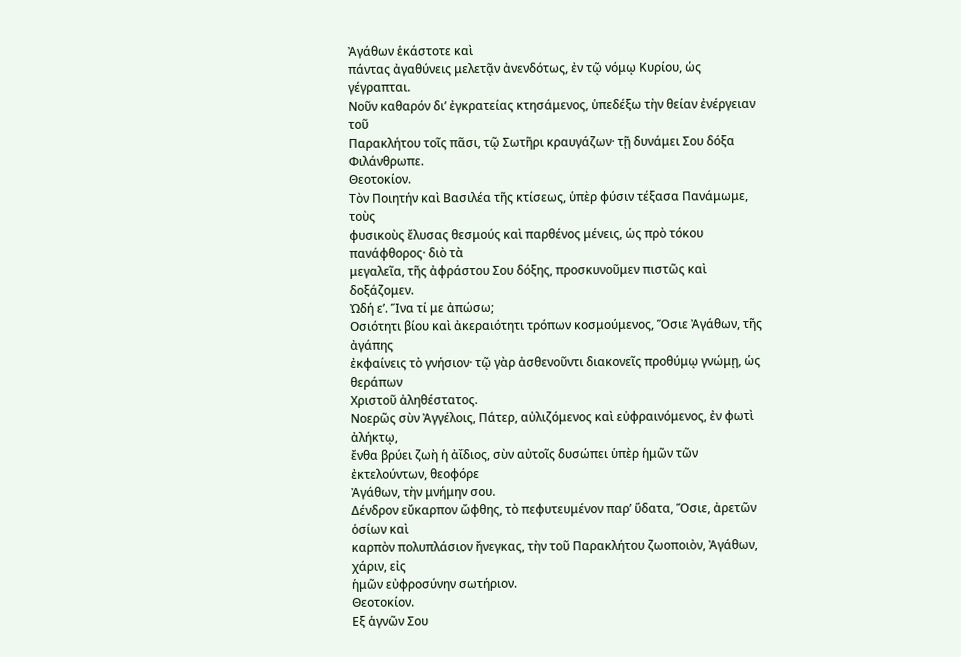Ἀγάθων ἑκάστοτε καὶ
πάντας ἀγαθύνεις μελετᾷν ἀνενδότως, ἐν τῷ νόμῳ Κυρίου, ὡς γέγραπται.
Νοῦν καθαρόν δι’ ἐγκρατείας κτησάμενος, ὑπεδέξω τὴν θείαν ἐνέργειαν τοῦ
Παρακλήτου τοῖς πᾶσι, τῷ Σωτῆρι κραυγάζων· τῇ δυνάμει Σου δόξα Φιλάνθρωπε.
Θεοτοκίον.
Τὸν Ποιητήν καὶ Βασιλέα τῆς κτίσεως, ὑπὲρ φύσιν τέξασα Πανάμωμε, τοὺς
φυσικοὺς ἔλυσας θεσμούς καὶ παρθένος μένεις, ὡς πρὸ τόκου πανάφθορος· διὸ τὰ
μεγαλεῖα, τῆς ἀφράστου Σου δόξης, προσκυνοῦμεν πιστῶς καὶ δοξάζομεν.
Ὠδή ε’. Ἵνα τί με ἀπώσω;
Οσιότητι βίου καὶ ἀκεραιότητι τρόπων κοσμούμενος, Ὅσιε Ἀγάθων, τῆς ἀγάπης
ἐκφαίνεις τὸ γνήσιον· τῷ γὰρ ἀσθενοῦντι διακονεῖς προθύμῳ γνώμῃ, ὡς θεράπων
Χριστοῦ ἀληθέστατος.
Νοερῶς σὺν Ἀγγέλοις, Πάτερ, αὐλιζόμενος καὶ εὐφραινόμενος, ἐν φωτὶ ἀλήκτῳ,
ἔνθα βρύει ζωὴ ἡ ἀΐδιος, σὺν αὐτοῖς δυσώπει ὑπὲρ ἡμῶν τῶν ἐκτελούντων, θεοφόρε
Ἀγάθων, τὴν μνήμην σου.
Δένδρον εὔκαρπον ὤφθης, τὸ πεφυτευμένον παρ’ ὕδατα, Ὅσιε, ἀρετῶν ὁσίων καὶ
καρπὸν πολυπλάσιον ἤνεγκας, τὴν τοῦ Παρακλήτου ζωοποιὸν, Ἀγάθων, χάριν, εἰς
ἡμῶν εὐφροσύνην σωτήριον.
Θεοτοκίον.
Εξ ἁγνῶν Σου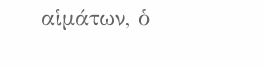αἱμάτων, ὁ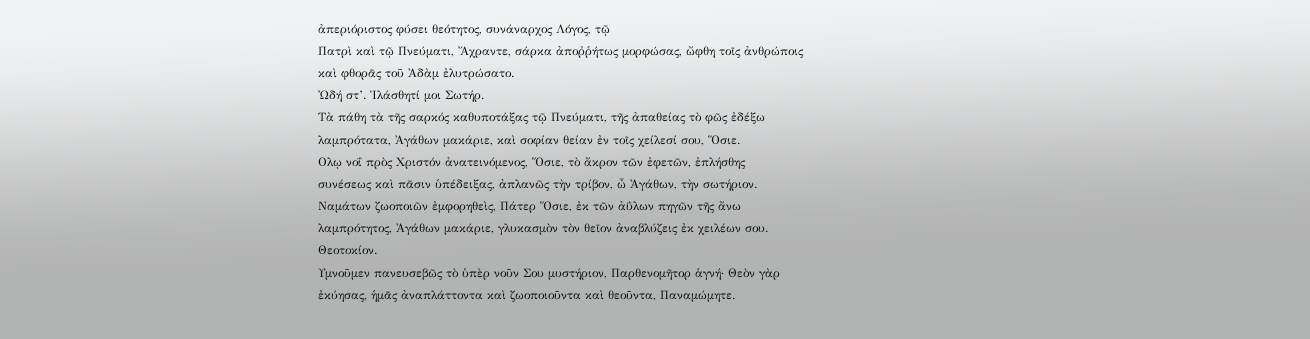ἀπεριόριστος φύσει θεότητος, συνάναρχος Λόγος, τῷ
Πατρὶ καὶ τῷ Πνεύματι, Ἄχραντε, σάρκα ἀποῤῥήτως μορφώσας, ὤφθη τοῖς ἀνθρώποις
καὶ φθορᾶς τοῦ Ἀδὰμ ἐλυτρώσατο.
Ὠδή στ’. Ἱλάσθητί μοι Σωτήρ.
Τὰ πάθη τὰ τῆς σαρκός καθυποτάξας τῷ Πνεύματι, τῆς ἀπαθείας τὸ φῶς ἐδέξω
λαμπρότατα, Ἀγάθων μακάριε, καὶ σοφίαν θείαν ἐν τοῖς χείλεσί σου, Ὅσιε.
Ολῳ νοΐ πρὸς Χριστόν ἀνατεινόμενος, Ὅσιε, τὸ ἄκρον τῶν ἐφετῶν, ἐπλήσθης
συνέσεως καὶ πᾶσιν ὑπέδειξας, ἀπλανῶς τὴν τρίβον, ὦ Ἀγάθων, τὴν σωτήριον.
Ναμάτων ζωοποιῶν ἐμφορηθεὶς, Πάτερ Ὅσιε, ἐκ τῶν ἀΰλων πηγῶν τῆς ἄνω
λαμπρότητος, Ἀγάθων μακάριε, γλυκασμὸν τὸν θεῖον ἀναβλύζεις ἐκ χειλέων σου.
Θεοτοκίον.
Υμνοῦμεν πανευσεβῶς τὸ ὑπὲρ νοῦν Σου μυστήριον, Παρθενομῆτορ ἁγνή· Θεὸν γὰρ
ἐκύησας, ἡμᾶς ἀναπλάττοντα καὶ ζωοποιοῦντα καὶ θεοῦντα, Παναμώμητε.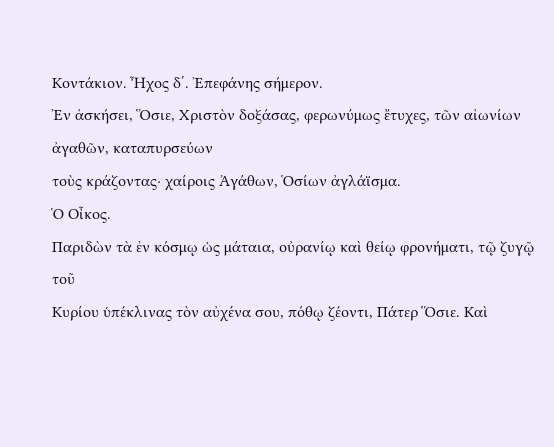Κοντάκιον. Ἦχος δ΄. Ἐπεφάνης σήμερον.
Ἐν ἀσκήσει, Ὅσιε, Χριστὸν δοξάσας, φερωνύμως ἔτυχες, τῶν αἰωνίων ἀγαθῶν, καταπυρσεύων
τοὺς κράζοντας· χαίροις Ἀγάθων, Ὁσίων ἀγλάϊσμα.
Ὁ Οἶκος.
Παριδὼν τὰ ἐν κόσμῳ ὡς μάταια, οὐρανίῳ καὶ θείῳ φρονήματι, τῷ ζυγῷ τοῦ
Κυρίου ὑπέκλινας τὸν αὐχένα σου, πόθῳ ζέοντι, Πάτερ Ὅσιε. Καὶ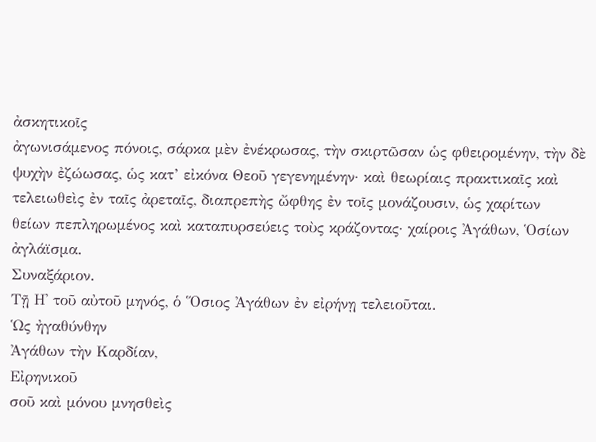ἀσκητικοῖς
ἀγωνισάμενος πόνοις, σάρκα μὲν ἐνέκρωσας, τὴν σκιρτῶσαν ὡς φθειρομένην, τὴν δὲ
ψυχὴν ἐζώωσας, ὡς κατ’ εἰκόνα Θεοῦ γεγενημένην· καὶ θεωρίαις πρακτικαῖς καὶ
τελειωθεὶς ἐν ταῖς ἀρεταῖς, διαπρεπὴς ὤφθης ἐν τοῖς μονάζουσιν, ὡς χαρίτων
θείων πεπληρωμένος καὶ καταπυρσεύεις τοὺς κράζοντας· χαίροις Ἀγάθων, Ὁσίων
ἀγλάϊσμα.
Συναξάριον.
Τῇ Η' τοῦ αὐτοῦ μηνός, ὁ Ὅσιος Ἀγάθων ἐν εἰρήνῃ τελειοῦται.
Ὡς ἠγαθύνθην
Ἀγάθων τὴν Καρδίαν,
Εἰρηνικοῦ
σοῦ καὶ μόνου μνησθεὶς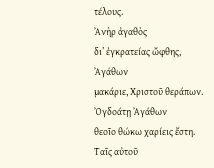τέλους.
Ἀνὴρ ἀγαθὸς
δι’ ἐγκρατείας ὤφθης,
Ἀγάθων
μακάριε, Χριστοῦ θεράπων.
Ὀγδοάτῃ Ἀγάθων
θεοῖο θώκω χαρίεις ἔστη.
Ταῖς αὐτοῦ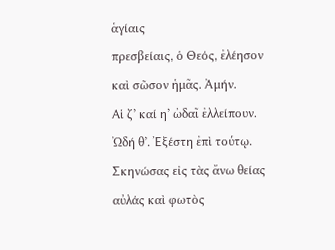ἁγίαις
πρεσβείαις, ὁ Θεός, ἐλέησον καὶ σῶσον ἡμᾶς. Ἀμήν.
Αἱ ζ’ καί η’ ὠδαῖ ἐλλείπουν.
Ὠδή θ’. Ἐξέστη ἐπὶ τούτῳ.
Σκηνώσας εἰς τὰς ἄνω θείας αὐλάς καὶ φωτὸς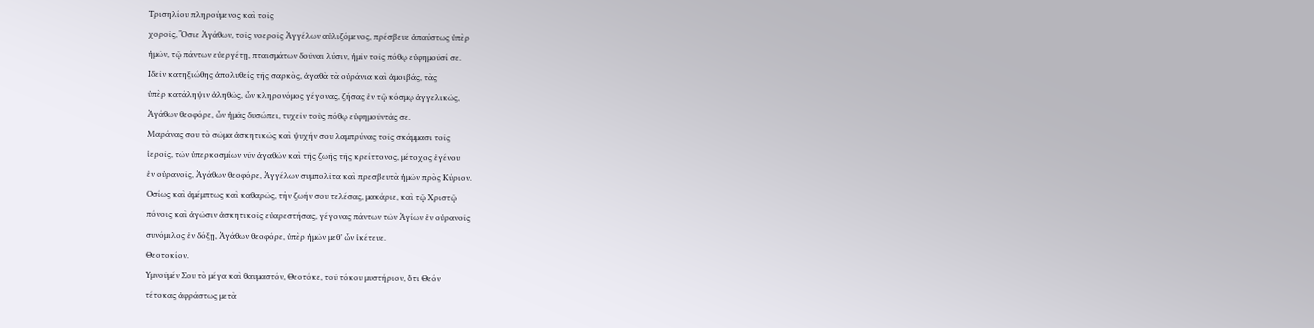Τρισηλίου πληρούμενος καὶ τοῖς
χοροῖς, Ὅσιε Ἀγάθων, τοῖς νοεροῖς Ἀγγέλων αὐλιζόμενος, πρέσβευε ἀπαύστως ὑπὲρ
ἡμῶν, τῷ πάντων εὐεργέτῃ, πταισμάτων δοῦναι λύσιν, ἡμῖν τοῖς πόθῳ εὐφημοῦσί σε.
Ιδεῖν κατηξιώθης ἀπολυθείς τῆς σαρκὸς, ἀγαθὰ τὰ οὐράνια καὶ ἀμοιβάς, τὰς
ὑπὲρ κατάληψιν ἀληθῶς, ὧν κληρονόμος γέγονας, ζήσας ἐν τῷ κόσμῳ ἀγγελικῶς,
Ἀγάθων θεοφόρε, ὧν ἡμᾶς δυσώπει, τυχεῖν τοὺς πόθῳ εὐφημοῦντάς σε.
Μαράνας σου τὸ σῶμα ἀσκητικῶς καὶ ψυχήν σου λαμπρύνας τοῖς σκάμμασι τοῖς
ἱεροῖς, τῶν ὑπερκοσμίων νῦν ἀγαθῶν καὶ τῆς ζωῆς τῆς κρείττονος, μέτοχος ἐγένου
ἐν οὐρανοῖς, Ἀγάθων θεοφόρε, Ἀγγέλων συμπολῖτα καὶ πρεσβευτὰ ἡμῶν πρὸς Κύριον.
Οσίως καὶ ἀμέμπτως καὶ καθαρῶς, τὴν ζωήν σου τελέσας, μακάριε, καὶ τῷ Χριστῷ
πόνοις καὶ ἀγῶσιν ἀσκητικοῖς εὐαρεστήσας, γέγονας πάντων τῶν Ἁγίων ἐν οὐρανοῖς
συνόμιλος ἐν δόξῃ, Ἀγάθων θεοφόρε, ὑπὲρ ἡμῶν μεθ’ ὧν ἱκέτευε.
Θεοτοκίον.
Υμνοῦμέν Σου τὸ μέγα καὶ θαυμαστόν, Θεοτόκε, τοῦ τόκου μυστήριον, ὅτι Θεόν
τέτοκας ἀφράστως μετὰ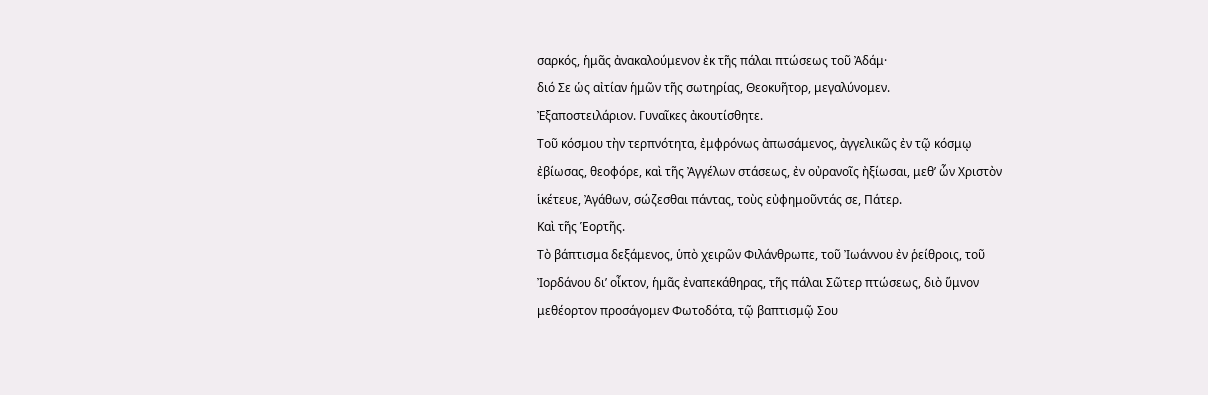σαρκός, ἡμᾶς ἀνακαλούμενον ἐκ τῆς πάλαι πτώσεως τοῦ Ἀδάμ·
διό Σε ὡς αἰτίαν ἡμῶν τῆς σωτηρίας, Θεοκυῆτορ, μεγαλύνομεν.
Ἐξαποστειλάριον. Γυναῖκες ἀκουτίσθητε.
Τοῦ κόσμου τὴν τερπνότητα, ἐμφρόνως ἀπωσάμενος, ἀγγελικῶς ἐν τῷ κόσμῳ
ἐβίωσας, θεοφόρε, καὶ τῆς Ἀγγέλων στάσεως, ἐν οὐρανοῖς ἠξίωσαι, μεθ’ ὧν Χριστὸν
ἱκέτευε, Ἀγάθων, σώζεσθαι πάντας, τοὺς εὐφημοῦντάς σε, Πάτερ.
Καὶ τῆς Ἑορτῆς.
Τὸ βάπτισμα δεξάμενος, ὑπὸ χειρῶν Φιλάνθρωπε, τοῦ Ἰωάννου ἐν ῥείθροις, τοῦ
Ἰορδάνου δι’ οἶκτον, ἡμᾶς ἐναπεκάθηρας, τῆς πάλαι Σῶτερ πτώσεως, διὸ ὕμνον
μεθέορτον προσάγομεν Φωτοδότα, τῷ βαπτισμῷ Σου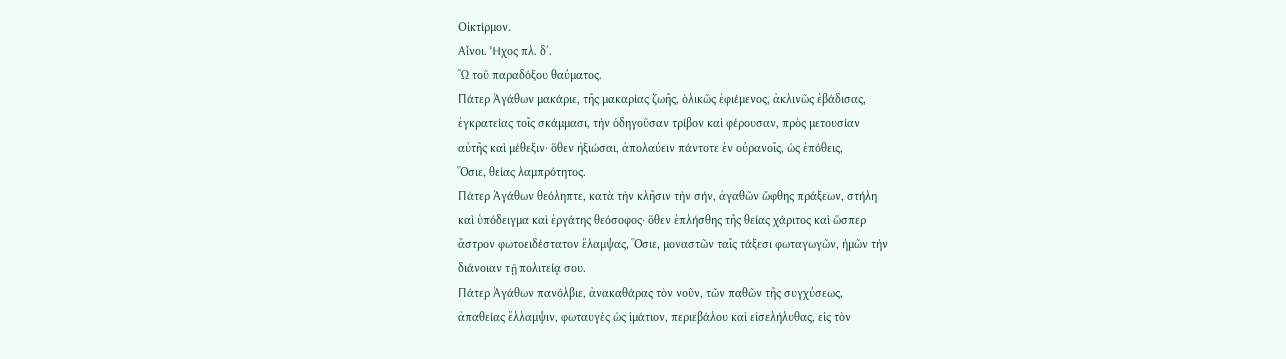Οἰκτίρμον.
Αἶνοι. Ἦχος πλ. δ΄.
Ὢ τοῦ παραδόξου θαύματος.
Πάτερ Ἀγάθων μακάριε, τῆς μακαρίας ζωῆς, ὁλικῶς ἐφιέμενος, ἀκλινῶς ἐβάδισας,
ἐγκρατείας τοῖς σκάμμασι, τὴν ὁδηγοῦσαν τρίβον καὶ φέρουσαν, πρὸς μετουσίαν
αὐτῆς καὶ μέθεξιν· ὅθεν ἠξιώσαι, ἀπολαύειν πάντοτε ἐν οὐρανοῖς, ὡς ἐπόθεις,
Ὅσιε, θείας λαμπρότητος.
Πάτερ Ἀγάθων θεόληπτε, κατὰ τὴν κλῆσιν τὴν σήν, ἀγαθῶν ὤφθης πράξεων, στήλη
καὶ ὑπόδειγμα καὶ ἐργάτης θεόσοφος· ὅθεν ἐπλήσθης τῆς θείας χάριτος καὶ ὥσπερ
ἄστρον φωτοειδέστατον ἔλαμψας, Ὅσιε, μοναστῶν ταῖς τάξεσι φωταγωγῶν, ἡμῶν τὴν
διάνοιαν τῇ πολιτείᾳ σου.
Πάτερ Ἀγάθων πανόλβιε, ἀνακαθάρας τὸν νοῦν, τῶν παθῶν τῆς συγχύσεως,
ἀπαθείας ἔλλαμψιν, φωταυγὲς ὡς ἱμάτιον, περιεβάλου καὶ εἰσελήλυθας, εἰς τὸν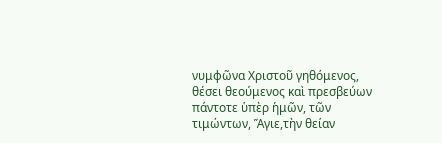νυμφῶνα Χριστοῦ γηθόμενος, θέσει θεούμενος καὶ πρεσβεύων πάντοτε ὑπὲρ ἡμῶν, τῶν
τιμώντων, Ἅγιε,τὴν θείαν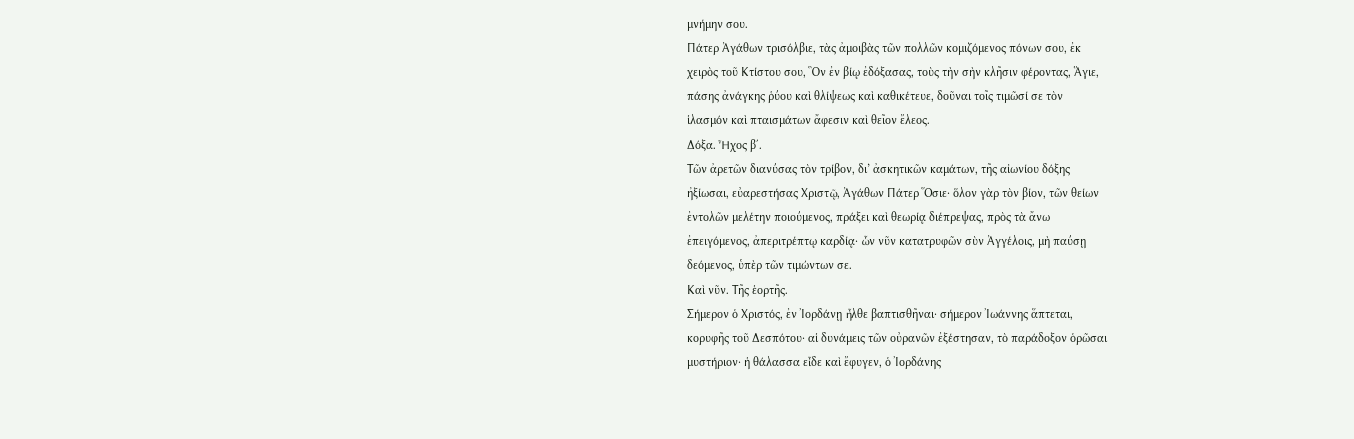μνήμην σου.
Πάτερ Ἀγάθων τρισόλβιε, τὰς ἀμοιβὰς τῶν πολλῶν κομιζόμενος πόνων σου, ἐκ
χειρὸς τοῦ Κτίστου σου, Ὃν ἐν βίῳ ἐδόξασας, τοὺς τὴν σὴν κλῆσιν φέροντας, Ἅγιε,
πάσης ἀνάγκης ῥύου καὶ θλίψεως καὶ καθικέτευε, δοῦναι τοῖς τιμῶσί σε τὸν
ἱλασμόν καὶ πταισμάτων ἄφεσιν καὶ θεῖον ἔλεος.
Δόξα. Ἦχος β΄.
Τῶν ἀρετῶν διανύσας τὸν τρίβον, δι’ ἀσκητικῶν καμάτων, τῆς αἰωνίου δόξης
ἠξίωσαι, εὐαρεστήσας Χριστῷ, Ἀγάθων Πάτερ Ὅσιε· ὅλον γὰρ τὸν βίον, τῶν θείων
ἐντολῶν μελέτην ποιούμενος, πράξει καὶ θεωρίᾳ διέπρεψας, πρὸς τὰ ἄνω
ἐπειγόμενος, ἀπεριτρέπτῳ καρδίᾳ· ὧν νῦν κατατρυφῶν σὺν Ἀγγέλοις, μὴ παύσῃ
δεόμενος, ὑπὲρ τῶν τιμώντων σε.
Καὶ νῦν. Τῆς ἑορτῆς.
Σήμερον ὁ Χριστός, ἐν Ἰορδάνῃ ἦλθε βαπτισθῆναι· σήμερον Ἰωάννης ἅπτεται,
κορυφῆς τοῦ Δεσπότου· αἱ δυνάμεις τῶν οὐρανῶν ἐξέστησαν, τὸ παράδοξον ὁρῶσαι
μυστήριον· ἡ θάλασσα εἶδε καὶ ἔφυγεν, ὁ Ἰορδάνης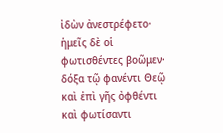ἰδὼν ἀνεστρέφετο· ἡμεῖς δὲ οἱ
φωτισθέντες βοῶμεν· δόξα τῷ φανέντι Θεῷ καὶ ἐπὶ γῆς ὀφθέντι καὶ φωτίσαντι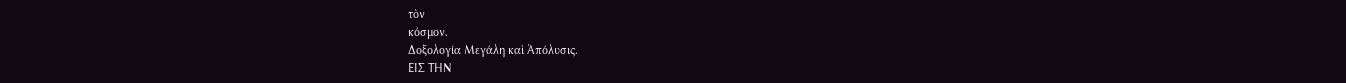τὸν
κόσμον.
Δοξολογία Μεγάλη καὶ Ἀπόλυσις.
ΕΙΣ ΤΗΝ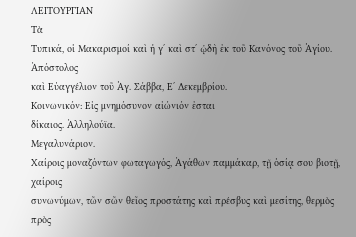ΛΕΙΤΟΥΡΓΙΑΝ
Τὰ
Τυπικά, οἱ Μακαρισμοί καὶ ἡ γ΄ καὶ στ΄ ᾠδὴ ἐκ τοῦ Κανόνος τοῦ Ἁγίου.
Ἀπόστολος
καὶ Εὐαγγέλιον τοῦ Ἁγ. Σάββα, Ε΄ Δεκεμβρίου.
Κοινωνικόν: Εἰς μνημόσυνον αἰώνιόν ἐσται
δίκαιος. Ἀλληλούϊα.
Μεγαλυνάριον.
Χαίροις μοναζόντων φωταγωγός, Ἀγάθων παμμάκαρ, τῇ ὁσίᾳ σου βιοτῇ, χαίροις
συνωνύμων, τῶν σῶν θεῖος προστάτης καὶ πρέσβυς καὶ μεσίτης, θερμὸς πρὸς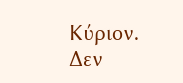Κύριον.
Δεν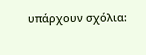υπάρχουν σχόλια: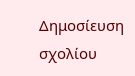Δημοσίευση σχολίου